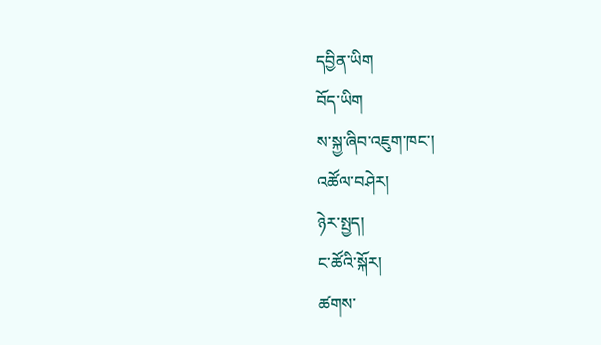དབྱིན་ཡིག
བོད་ཡིག
ས་སྐྱ་ཞིབ་འཇུག་ཁང་།
འཚོལ་བཤེར།
ཉེར་སྤྱད།
ང་ཚོའི་སྐོར།
ཚགས་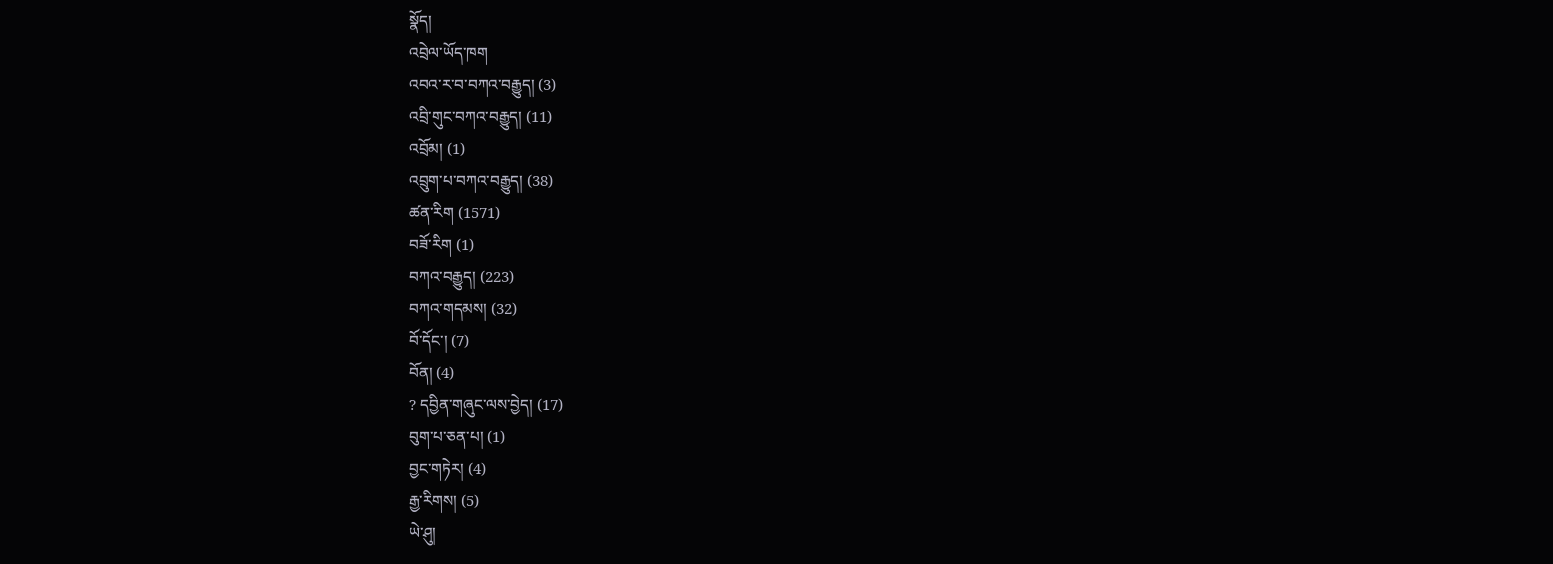སྣོད།
འབྲེལ་ཡོད་ཁག
འབའ་ར་བ་བཀའ་བརྒྱུད། (3)
འབྲི་གུང་བཀའ་བརྒྱུད། (11)
འབྲོམ། (1)
འབྲུག་པ་བཀའ་བརྒྱུད། (38)
ཚན་རིག (1571)
བཟོ་རིག (1)
བཀའ་བརྒྱུད། (223)
བཀའ་གདམས། (32)
བོ་དོང་། (7)
བོན། (4)
? དབྱིན་གཞུང་ལས་བྱེད། (17)
བུག་པ་ཅན་པ། (1)
བྱང་གཏེར། (4)
རྒྱ་རིགས། (5)
ཡེ་ཤུ།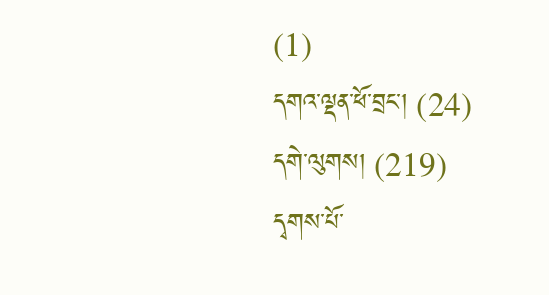(1)
དགའ་ལྡན་ཕོ་བྲང་། (24)
དགེ་ལུགས། (219)
དྭགས་པོ་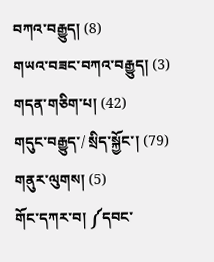བཀའ་བརྒྱུད། (8)
གཡའ་བཟང་བཀའ་བརྒྱུད། (3)
གདན་གཅིག་པ། (42)
གདུང་བརྒྱུད་/ སྲིད་སྐྱོང་། (79)
གནུར་ལུགས། (5)
གོང་དཀར་བ། ༼དབང་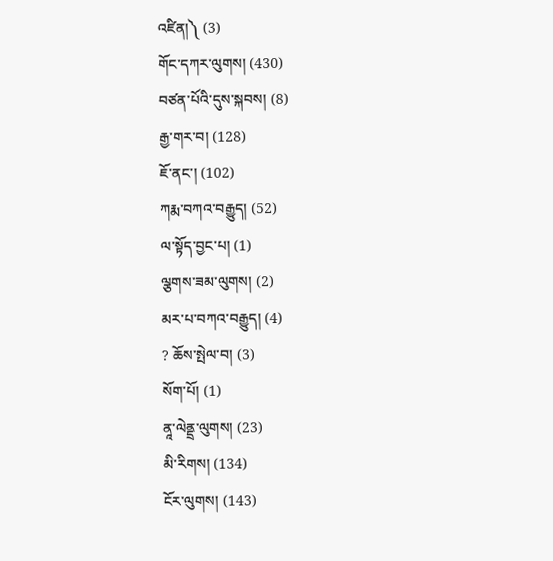འཛིན།༽ (3)
གོང་དཀར་ལུགས། (430)
བཙན་པོའི་དུས་སྐབས། (8)
རྒྱ་གར་བ། (128)
ཇོ་ནང་། (102)
ཀརྨ་བཀའ་བརྒྱུད། (52)
ལ་སྟོད་བྱང་པ། (1)
ལྕགས་ཟམ་ལུགས། (2)
མར་པ་བཀའ་བརྒྱུད། (4)
? ཆོས་སྤེལ་བ། (3)
སོག་པོ། (1)
ནཱ་ལེནྡྲ་ལུགས། (23)
མི་རིགས། (134)
ངོར་ལུགས། (143)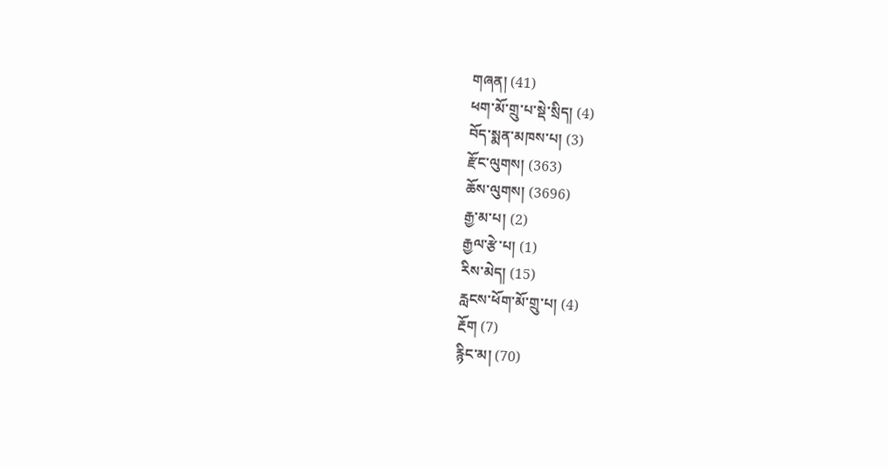གཞན། (41)
ཕག་མོ་གྲུ་པ་སྡེ་སྲིད། (4)
བོད་སྨན་མཁས་པ། (3)
རྫོང་ལུགས། (363)
ཆོས་ལུགས། (3696)
རྒྱ་མ་པ། (2)
རྒྱལ་རྩེ་པ། (1)
རིས་མེད། (15)
རླངས་ཕོག་མོ་གྲུ་པ། (4)
རྔོག (7)
རྙིང་མ། (70)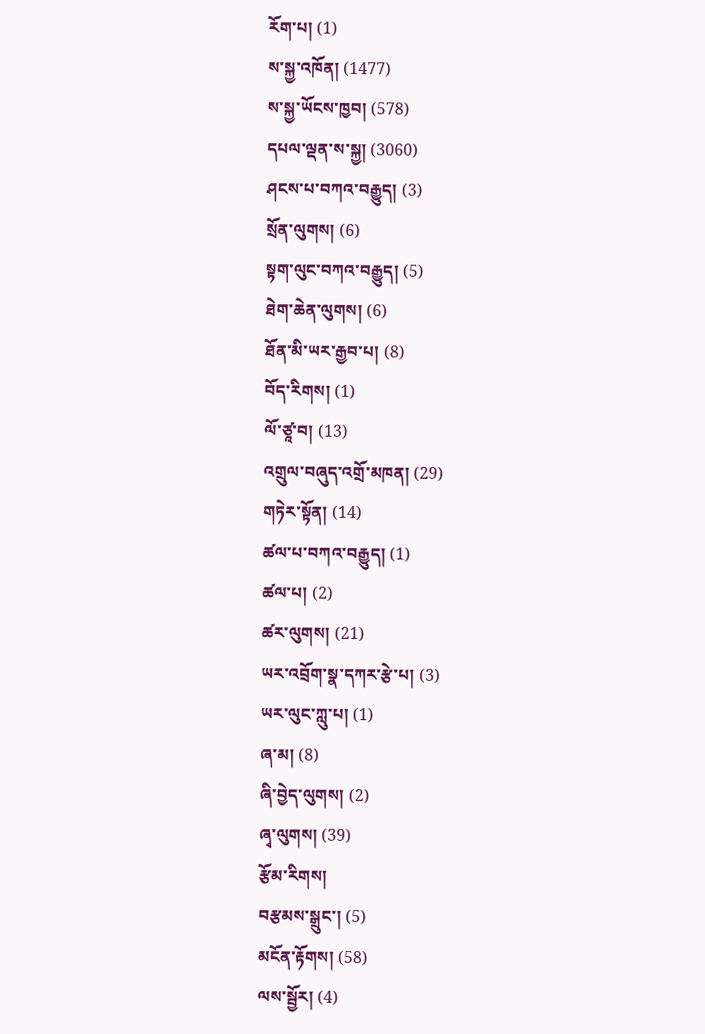རོག་པ། (1)
ས་སྐྱ་འཁོན། (1477)
ས་སྐྱ་ཡོངས་ཁྱབ། (578)
དཔལ་ལྡན་ས་སྐྱ། (3060)
ཤངས་པ་བཀའ་བརྒྱུད། (3)
སྲོན་ལུགས། (6)
སྟག་ལུང་བཀའ་བརྒྱུད། (5)
ཐེག་ཆེན་ལུགས། (6)
ཐོན་མི་ཡར་རྒྱབ་པ། (8)
བོད་རིགས། (1)
ལོ་ཙཱ་བ། (13)
འགྲུལ་བཞུད་འགྲོ་མཁན། (29)
གཏེར་སྟོན། (14)
ཚལ་པ་བཀའ་བརྒྱུད། (1)
ཚལ་པ། (2)
ཚར་ལུགས། (21)
ཡར་འབྲོག་སྣ་དཀར་རྩེ་པ། (3)
ཡར་ལུང་ཀླུ་པ། (1)
ཞ་མ། (8)
ཞི་བྱེད་ལུགས། (2)
ཞྭ་ལུགས། (39)
རྩོམ་རིགས།
བརྩམས་སྒྲུང་། (5)
མངོན་རྟོགས། (58)
ལས་སྦྱོར། (4)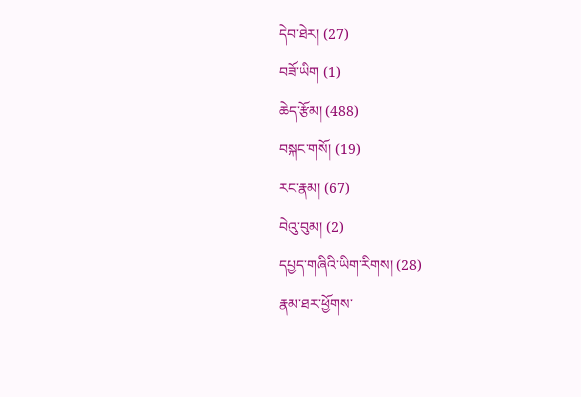དེབ་ཐེར། (27)
བཟོ་ཡིག (1)
ཆེད་རྩོམ། (488)
བསྐང་གསོ། (19)
རང་རྣམ། (67)
བེའུ་བུམ། (2)
དཔྱད་གཞིའི་ཡིག་རིགས། (28)
རྣམ་ཐར་ཕྱོགས་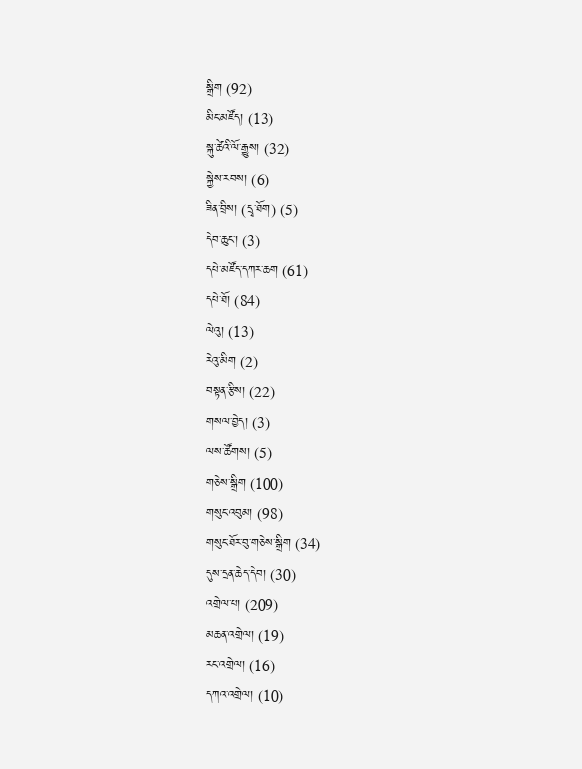སྒྲིག (92)
མིང་མཛོད། (13)
སྐུ་ཚེའི་ལོ་རྒྱུས། (32)
སྐྱེས་རབས། (6)
ཟིན་བྲིས། (དྲྭ་ཐོག) (5)
དེབ་ཆུང་། (3)
དཔེ་མཛོད་དཀར་ཆག (61)
དཔེ་ཐོ། (84)
ལེའུ། (13)
རེའུ་མིག (2)
བསྟན་རྩིས། (22)
གསལ་བྱེད། (3)
ལས་ཚོགས། (5)
གཅེས་སྒྲིག (100)
གསུང་འབུམ། (98)
གསུང་ཐོར་བུ་གཅེས་སྒྲིག (34)
དུས་དྲན་ཆེད་དེབ། (30)
འགྲེལ་པ། (209)
མཆན་འགྲེལ། (19)
རང་འགྲེལ། (16)
དཀའ་འགྲེལ། (10)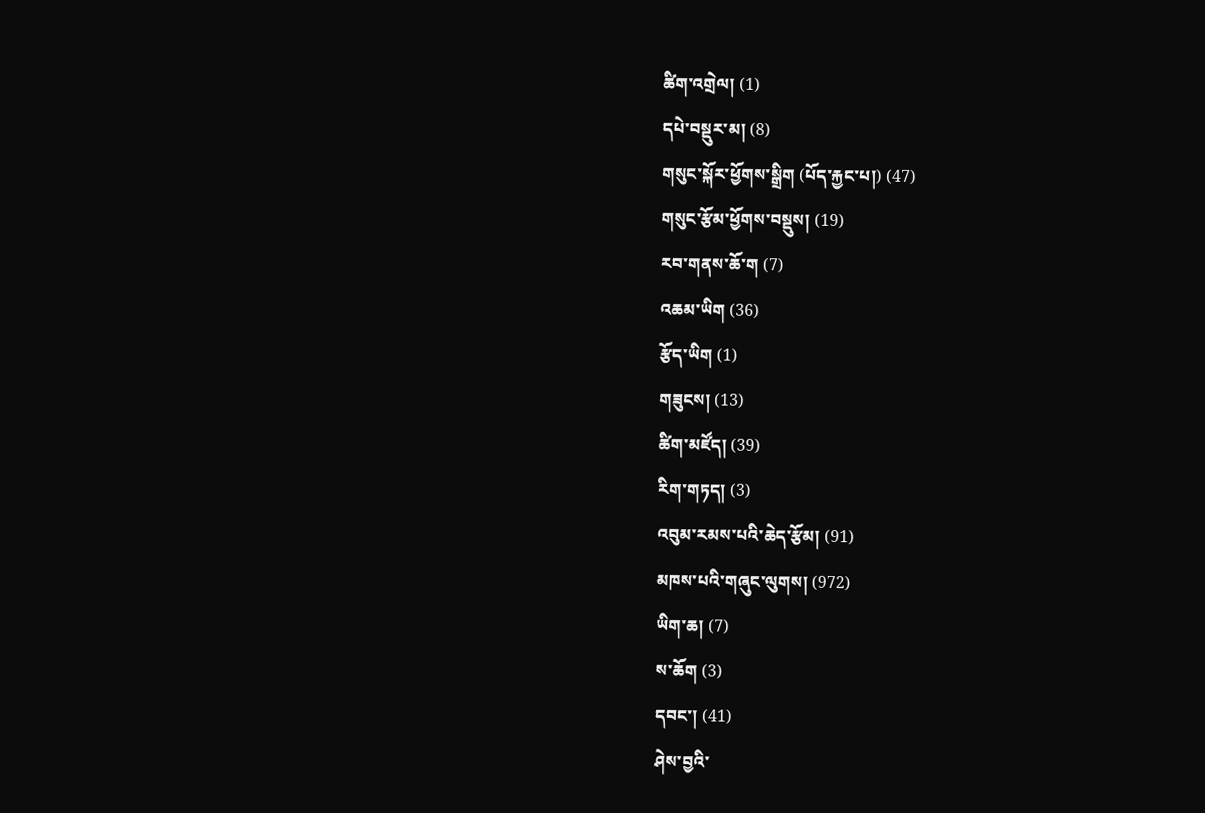ཚིག་འགྲེལ། (1)
དཔེ་བསྡུར་མ། (8)
གསུང་སྐོར་ཕྱོགས་སྒྲིག (པོད་རྐྱང་པ།) (47)
གསུང་རྩོམ་ཕྱོགས་བསྡུས། (19)
རབ་གནས་ཆོ་ག (7)
འཆམ་ཡིག (36)
རྩོད་ཡིག (1)
གཟུངས། (13)
ཚིག་མཛོད། (39)
རིག་གཏད། (3)
འབུམ་རམས་པའི་ཆེད་རྩོམ། (91)
མཁས་པའི་གཞུང་ལུགས། (972)
ཡིག་ཆ། (7)
ས་ཆོག (3)
དབང་། (41)
ཤེས་བྱའི་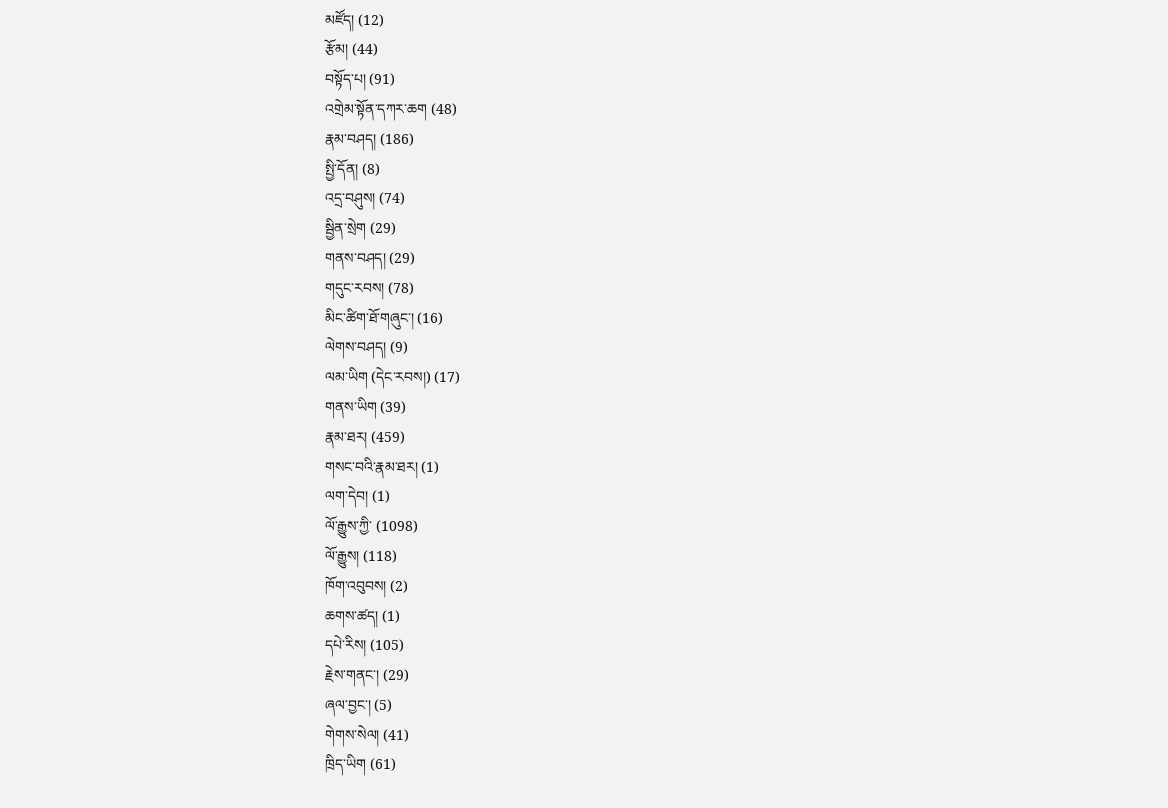མཛོད། (12)
རྩོམ། (44)
བསྟོད་པ། (91)
འགྲེམ་སྟོན་དཀར་ཆག (48)
རྣམ་བཤད། (186)
སྤྱི་དོན། (8)
འདྲ་བཤུས། (74)
སྦྱིན་སྲེག (29)
གནས་བཤད། (29)
གདུང་རབས། (78)
མིང་ཚིག་ཐོ་གཞུང་། (16)
ལེགས་བཤད། (9)
ལམ་ཡིག (དེང་རབས།) (17)
གནས་ཡིག (39)
རྣམ་ཐར། (459)
གསང་བའི་རྣམ་ཐར། (1)
ལག་དེབ། (1)
ལོ་རྒྱུས་ཀྱི་ (1098)
ལོ་རྒྱུས། (118)
ཁོག་འབུབས། (2)
ཆགས་ཚད། (1)
དཔེ་རིས། (105)
རྗེས་གནང་། (29)
ཞལ་བྱང་། (5)
གེགས་སེལ། (41)
ཁྲིད་ཡིག (61)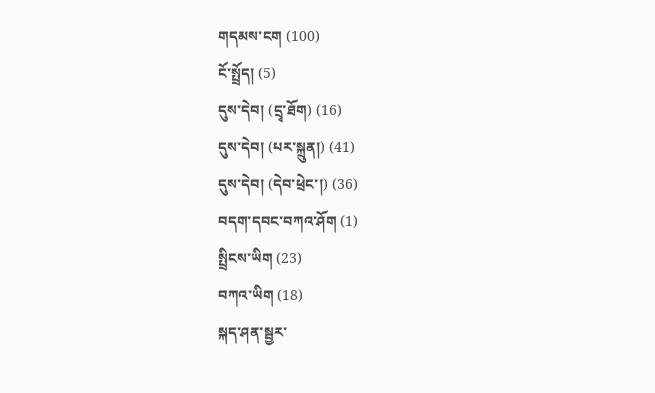གདམས་ངག (100)
ངོ་སྤྲོད། (5)
དུས་དེབ། (དྲྭ་ཐོག) (16)
དུས་དེབ། (པར་སྐྲུན།) (41)
དུས་དེབ། (དེབ་ཕྲེང་།) (36)
བདག་དབང་བཀའ་ཤོག (1)
སྤྲིངས་ཡིག (23)
བཀའ་ཡིག (18)
སྐད་ཤན་སྦྱར་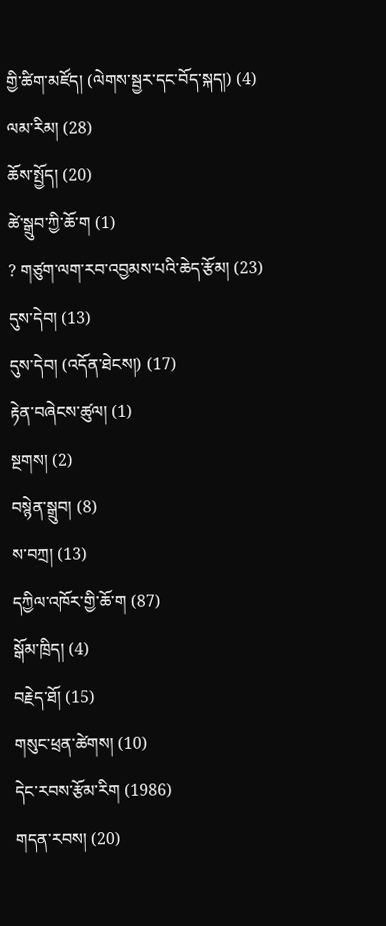གྱི་ཚིག་མཛོད། (ལེགས་སྦྱར་དང་བོད་སྐད།) (4)
ལམ་རིམ། (28)
ཆོས་སྤྱོད། (20)
ཚེ་སྒྲུབ་ཀྱི་ཆོ་ག (1)
? གཙུག་ལག་རབ་འབྱམས་པའི་ཆེད་རྩོམ། (23)
དུས་དེབ། (13)
དུས་དེབ། (འདོན་ཐེངས།) (17)
རྟེན་བཞེངས་ཚུལ། (1)
སྔགས། (2)
བསྙེན་སྒྲུབ། (8)
ས་བཀྲ། (13)
དཀྱིལ་འཁོར་གྱི་ཆོ་ག (87)
སྒོམ་ཁྲིད། (4)
བརྗེད་ཐོ། (15)
གསུང་ཕྲན་ཚེགས། (10)
དེང་རབས་རྩོམ་རིག (1986)
གདན་རབས། (20)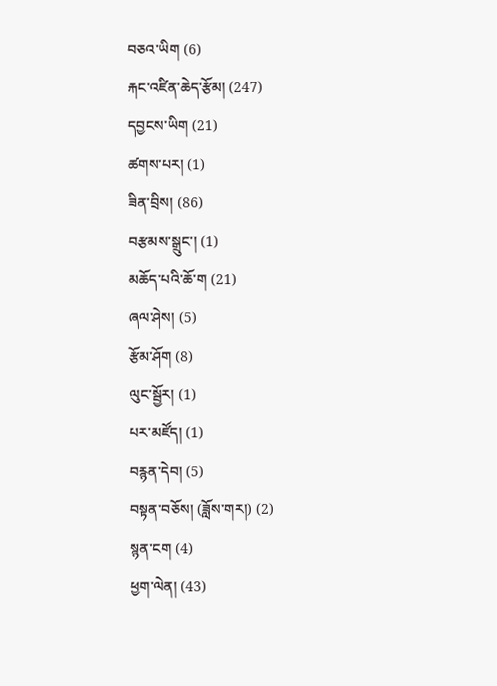བཅའ་ཡིག (6)
རྐང་འཛིན་ཆེད་རྩོམ། (247)
དབྱངས་ཡིག (21)
ཚགས་པར། (1)
ཟིན་བྲིས། (86)
བརྩམས་སྒྲུང་། (1)
མཆོད་པའི་ཆོ་ག (21)
ཞལ་ཤེས། (5)
རྩོམ་ཤོག (8)
ལུང་སྦྱོར། (1)
པར་མཛོད། (1)
བརྙན་དེབ། (5)
བསྟན་བཅོས། (ཟློས་གར།) (2)
སྙན་ངག (4)
ཕྱག་ལེན། (43)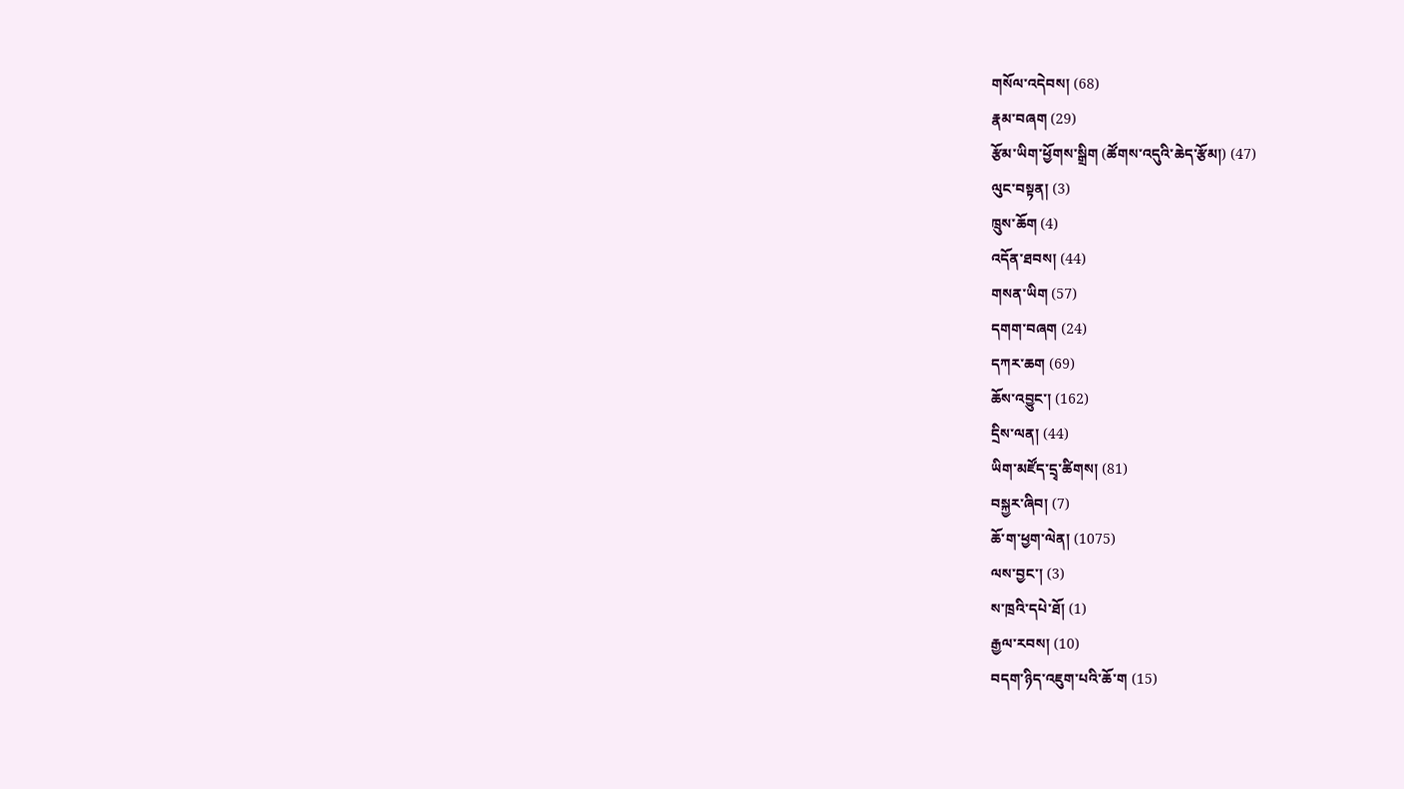གསོལ་འདེབས། (68)
རྣམ་བཞག (29)
རྩོམ་ཡིག་ཕྱོགས་སྒྲིག (ཚོགས་འདུའི་ཆེད་རྩོམ།) (47)
ལུང་བསྟན། (3)
ཁྲུས་ཆོག (4)
འདོན་ཐབས། (44)
གསན་ཡིག (57)
དགག་བཞག (24)
དཀར་ཆག (69)
ཆོས་འབྱུང་། (162)
དྲིས་ལན། (44)
ཡིག་མཛོད་དྲྭ་ཚིགས། (81)
བསྐྱར་ཞིབ། (7)
ཆོ་ག་ཕྱག་ལེན། (1075)
ལས་བྱང་། (3)
ས་ཁྲའི་དཔེ་ཐོ། (1)
རྒྱལ་རབས། (10)
བདག་ཉིད་འཇུག་པའི་ཆོ་ག (15)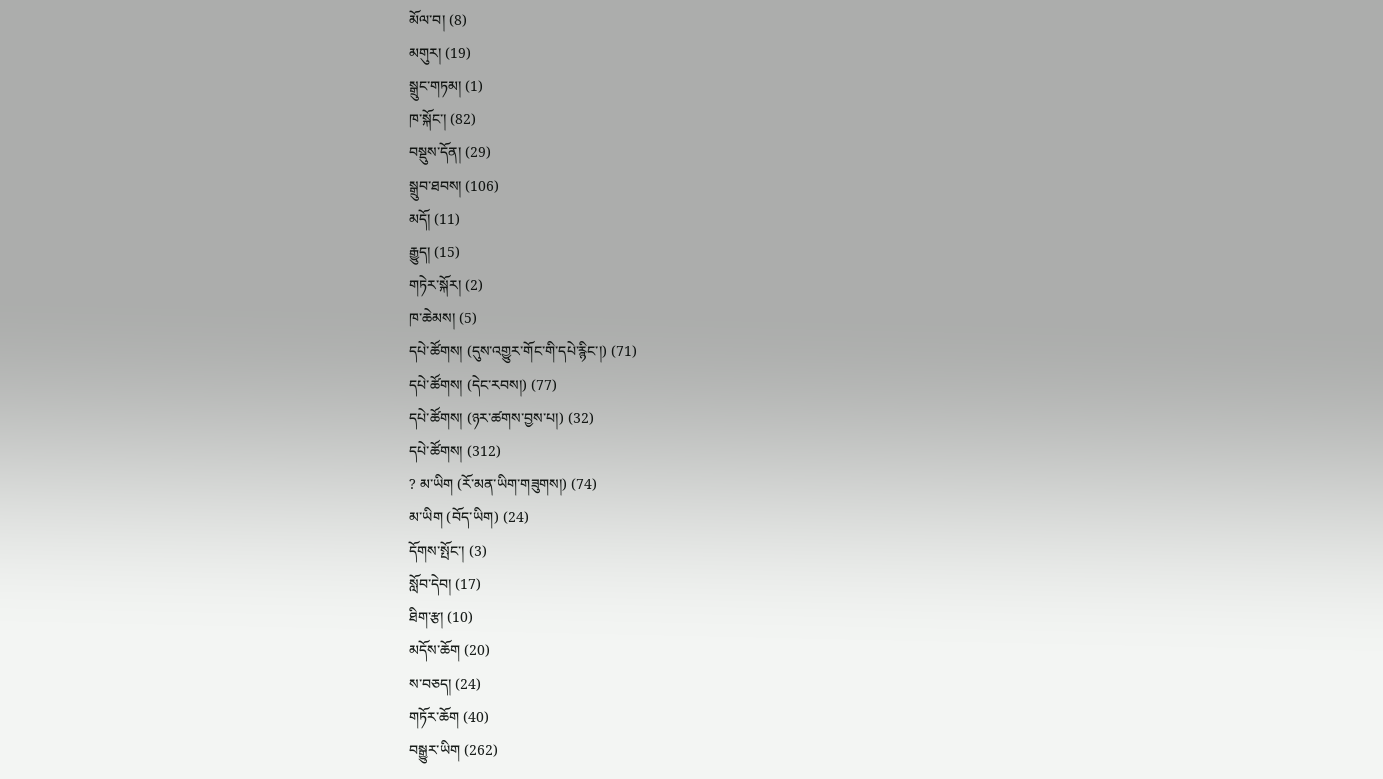མོལ་བ། (8)
མགུར། (19)
སྒྲུང་གཏམ། (1)
ཁ་སྐོང་། (82)
བསྡུས་དོན། (29)
སྒྲུབ་ཐབས། (106)
མདོ། (11)
རྒྱུད། (15)
གཏེར་སྐོར། (2)
ཁ་ཆེམས། (5)
དཔེ་ཚོགས། (དུས་འགྱུར་གོང་གི་དཔེ་རྙིང་།) (71)
དཔེ་ཚོགས། (དེང་རབས།) (77)
དཔེ་ཚོགས། (ཉར་ཚགས་བྱས་པ།) (32)
དཔེ་ཚོགས། (312)
? མ་ཡིག (རོ་མན་ཡིག་གཟུགས།) (74)
མ་ཡིག (བོད་ཡིག) (24)
དོགས་སྤོང་། (3)
སློབ་དེབ། (17)
ཐིག་རྩ། (10)
མདོས་ཆོག (20)
ས་བཅད། (24)
གཏོར་ཆོག (40)
བསྒྱུར་ཡིག (262)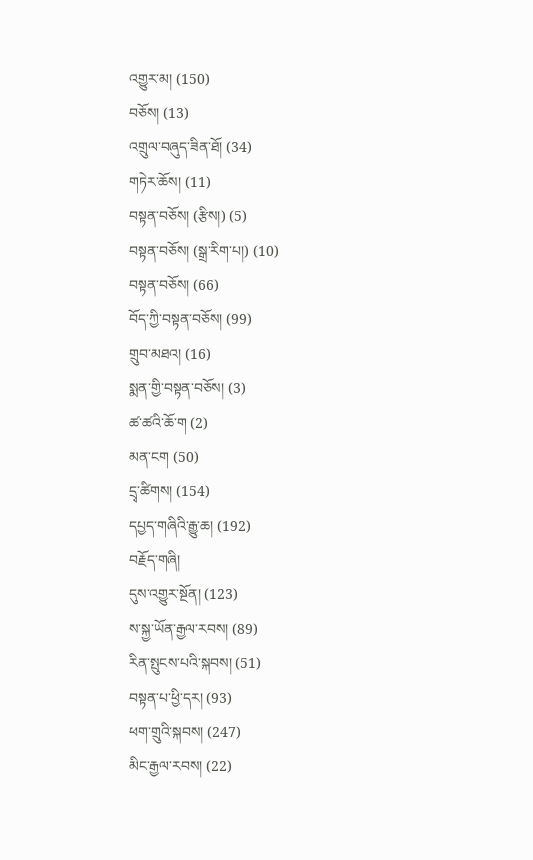འགྱུར་མ། (150)
བཅོས། (13)
འགྲུལ་བཞུད་ཟིན་ཐོ། (34)
གཏེར་ཆོས། (11)
བསྟན་བཅོས། (རྩིས།) (5)
བསྟན་བཅོས། (སྒྲ་རིག་པ།) (10)
བསྟན་བཅོས། (66)
བོད་ཀྱི་བསྟན་བཅོས། (99)
གྲུབ་མཐའ། (16)
སྨན་གྱི་བསྟན་བཅོས། (3)
ཚ་ཚའི་ཆོ་ག (2)
མན་ངག (50)
དྲྭ་ཚིགས། (154)
དཔྱད་གཞིའི་རྒྱུ་ཆ། (192)
བརྗོད་གཞི།
དུས་འགྱུར་སྔོན། (123)
ས་སྐྱ་ཡོན་རྒྱལ་རབས། (89)
རིན་སྤུངས་པའི་སྐབས། (51)
བསྟན་པ་ཕྱི་དར། (93)
ཕག་གྲུའི་སྐབས། (247)
མིང་རྒྱལ་རབས། (22)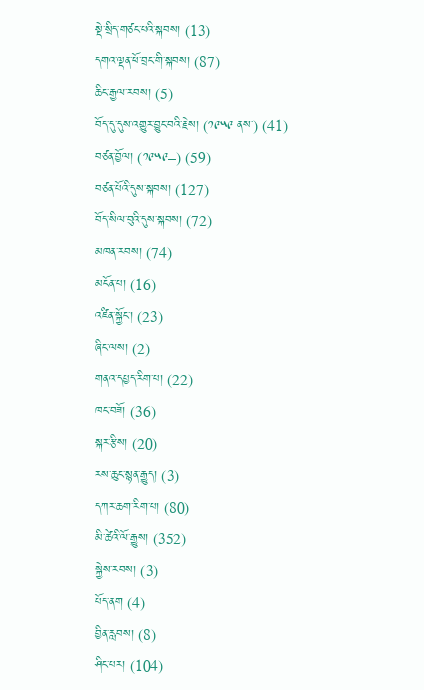སྡེ་སྲིད་གཙང་པའི་སྐབས། (13)
དགའ་ལྡན་ཕོ་བྲང་གི་སྐབས། (87)
ཆིང་རྒྱལ་རབས། (5)
བོད་དུ་དུས་འགྱུར་བྱུང་བའི་རྗེས། (༡༩༥༩ ནས་) (41)
བཙན་བྱོལ། (༡༩༥༩–) (59)
བཙན་པོའི་དུས་སྐབས། (127)
བོད་སིལ་བུའི་དུས་སྐབས། (72)
མཁན་རབས། (74)
མངོན་པ། (16)
འཛིན་སྐྱོང་། (23)
ཞིང་ལས། (2)
གནའ་དཔྱད་རིག་པ། (22)
ཁང་བཟོ། (36)
སྐར་རྩིས། (20)
རས་ཆུང་སྙན་རྒྱུད། (3)
དཀར་ཆག་རིག་པ། (80)
མི་ཚེའི་ལོ་རྒྱུས། (352)
སྐྱེས་རབས། (3)
པོད་ནག (4)
བྱིན་རླབས། (8)
ཤིང་པར། (104)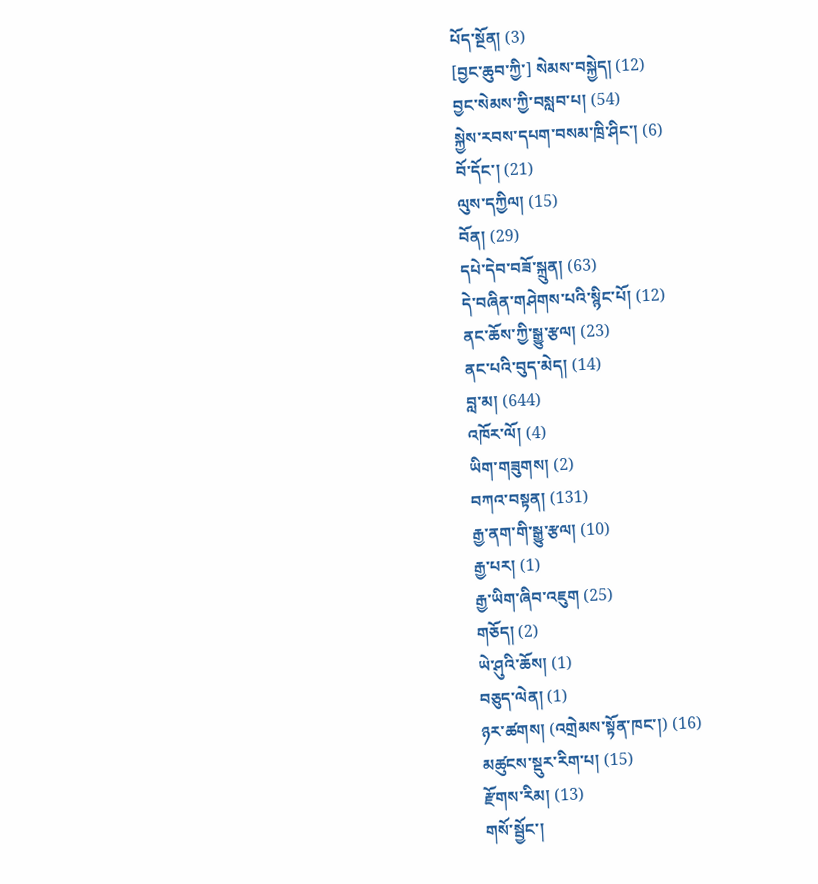པོད་སྔོན། (3)
[བྱང་ཆུབ་ཀྱི་] སེམས་བསྐྱེད། (12)
བྱང་སེམས་ཀྱི་བསླབ་པ། (54)
སྐྱེས་རབས་དཔག་བསམ་ཁྲི་ཤིང་། (6)
བོ་དོང་། (21)
ལུས་དཀྱིལ། (15)
བོན། (29)
དཔེ་དེབ་བཟོ་སྐྲུན། (63)
དེ་བཞིན་གཤེགས་པའི་སྙིང་པོ། (12)
ནང་ཆོས་ཀྱི་སྒྱུ་རྩལ། (23)
ནང་པའི་བུད་མེད། (14)
བླ་མ། (644)
འཁོར་ལོ། (4)
ཡིག་གཟུགས། (2)
བཀའ་བསྟན། (131)
རྒྱ་ནག་གི་སྒྱུ་རྩལ། (10)
རྒྱ་པར། (1)
རྒྱ་ཡིག་ཞིབ་འཇུག (25)
གཅོད། (2)
ཡེ་ཤུའི་ཆོས། (1)
བཅུད་ལེན། (1)
ཉར་ཚགས། (འགྲེམས་སྟོན་ཁང་།) (16)
མཚུངས་སྡུར་རིག་པ། (15)
རྫོགས་རིམ། (13)
གསོ་སྦྱོང་།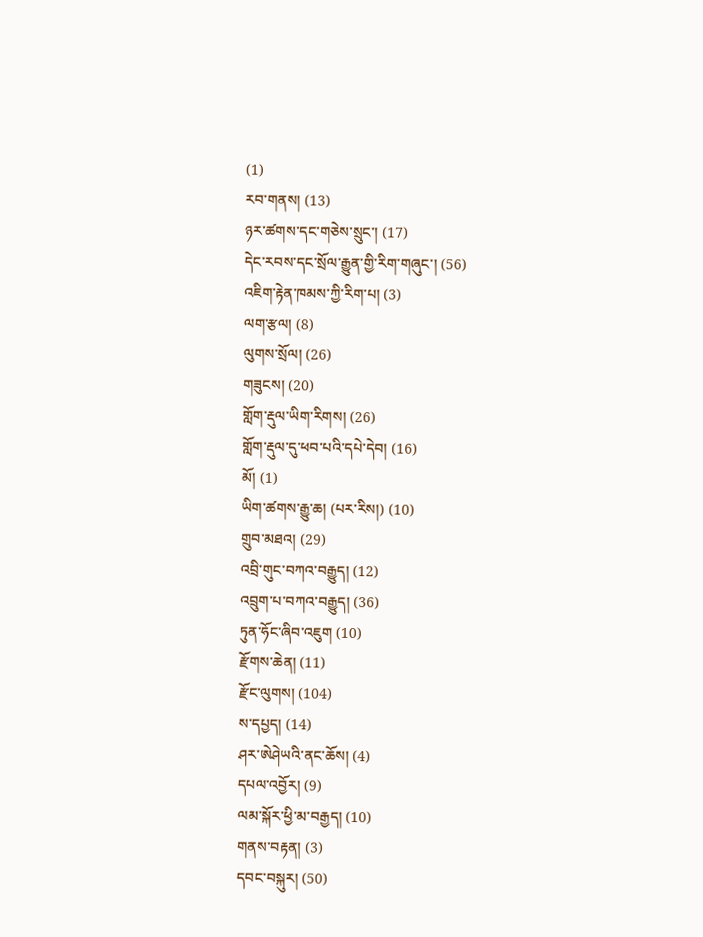(1)
རབ་གནས། (13)
ཉར་ཚགས་དང་གཅེས་སྲུང་། (17)
དེང་རབས་དང་སྲོལ་རྒྱུན་གྱི་རིག་གཞུང་། (56)
འཇིག་རྟེན་ཁམས་ཀྱི་རིག་པ། (3)
ལག་རྩལ། (8)
ལུགས་སྲོལ། (26)
གཟུངས། (20)
གློག་རྡུལ་ཡིག་རིགས། (26)
གློག་རྡུལ་དུ་ཕབ་པའི་དཔེ་དེབ། (16)
མོ། (1)
ཡིག་ཚགས་རྒྱུ་ཆ། (པར་རིས།) (10)
གྲུབ་མཐའ། (29)
འབྲི་གུང་བཀའ་བརྒྱུད། (12)
འབྲུག་པ་བཀའ་བརྒྱུད། (36)
ཏུན་ཧོང་ཞིབ་འཇུག (10)
རྫོགས་ཆེན། (11)
རྫོང་ལུགས། (104)
ས་དཔྱད། (14)
ཤར་ཨེཤེཡའི་ནང་ཆོས། (4)
དཔལ་འབྱོར། (9)
ལམ་སྐོར་ཕྱི་མ་བརྒྱད། (10)
གནས་བརྟན། (3)
དབང་བསྐུར། (50)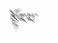སྟོང་པ་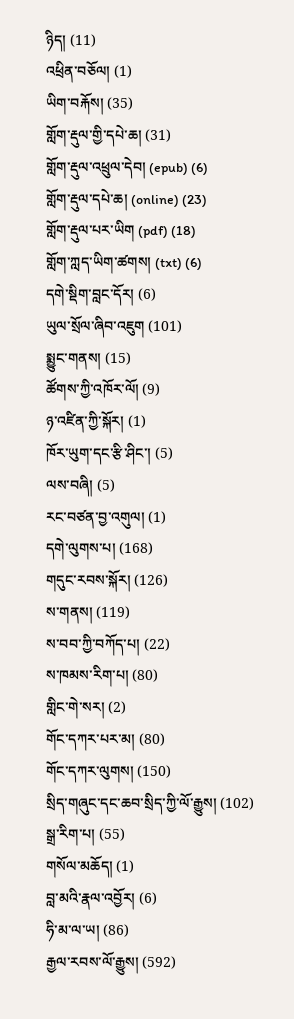ཉིད། (11)
འཕྲིན་བཅོལ། (1)
ཡིག་བརྐོས། (35)
གློག་རྡུལ་གྱི་དཔེ་ཆ། (31)
གློག་རྡུལ་འཕྲུལ་དེབ། (epub) (6)
གློག་རྡུལ་དཔེ་ཆ། (online) (23)
གློག་རྡུལ་པར་ཡིག (pdf) (18)
གློག་ཀླད་ཡིག་ཚགས། (txt) (6)
དགེ་སྡིག་བླང་དོར། (6)
ཡུལ་སྲོལ་ཞིབ་འཇུག (101)
སྨྱུང་གནས། (15)
ཚོགས་ཀྱི་འཁོར་ལོ། (9)
ཉ་འཛིན་ཀྱི་སྐོར། (1)
ཁོར་ཡུག་དང་རྩི་ཤིང་། (5)
ལས་བཞི། (5)
རང་བཙན་བྱ་འགུལ། (1)
དགེ་ལུགས་པ། (168)
གདུང་རབས་སྐོར། (126)
ས་གནས། (119)
ས་བབ་ཀྱི་བཀོད་པ། (22)
ས་ཁམས་རིག་པ། (80)
གླིང་གེ་སར། (2)
གོང་དཀར་པར་མ། (80)
གོང་དཀར་ལུགས། (150)
སྲིད་གཞུང་དང་ཆབ་སྲིད་ཀྱི་ལོ་རྒྱུས། (102)
སྒྲ་རིག་པ། (55)
གསོལ་མཆོད། (1)
བླ་མའི་རྣལ་འབྱོར། (6)
ཧི་མ་ལ་ཡ། (86)
རྒྱལ་རབས་ལོ་རྒྱུས། (592)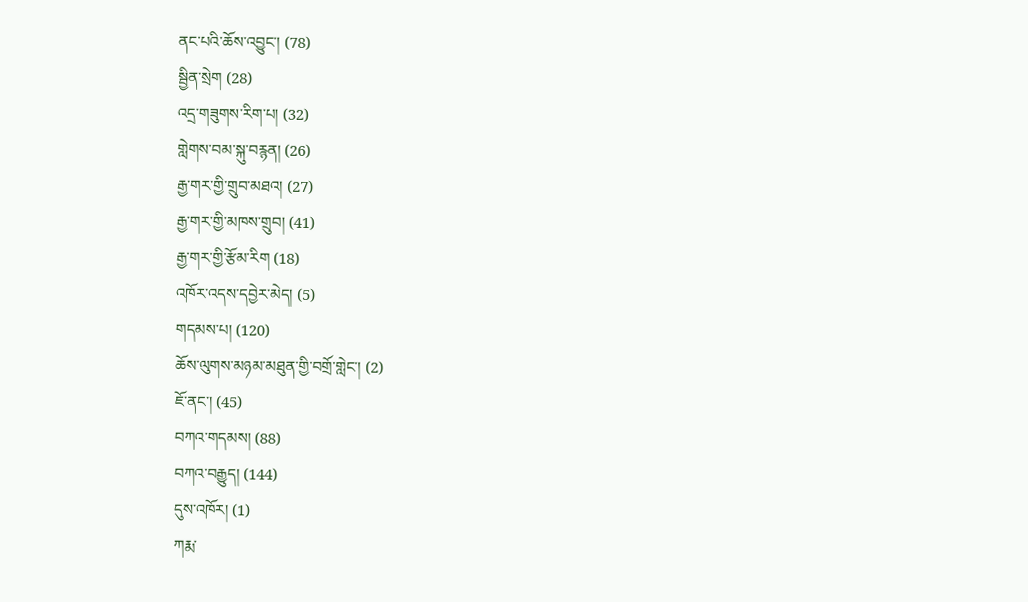ནང་པའི་ཆོས་འབྱུང་། (78)
སྦྱིན་སྲེག (28)
འདྲ་གཟུགས་རིག་པ། (32)
གླེགས་བམ་སྐུ་བརྙན། (26)
རྒྱ་གར་གྱི་གྲུབ་མཐའ། (27)
རྒྱ་གར་གྱི་མཁས་གྲུབ། (41)
རྒྱ་གར་གྱི་རྩོམ་རིག (18)
འཁོར་འདས་དབྱེར་མེད། (5)
གདམས་པ། (120)
ཆོས་ལུགས་མཉམ་མཐུན་གྱི་བགྲོ་གླེང་། (2)
ཇོ་ནང་། (45)
བཀའ་གདམས། (88)
བཀའ་བརྒྱུད། (144)
དུས་འཁོར། (1)
ཀརྨ་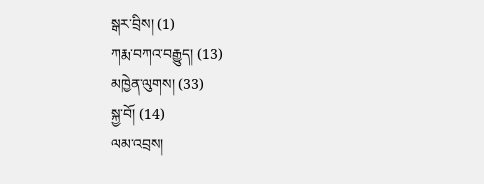སྒར་བྲིས། (1)
ཀརྨ་བཀའ་བརྒྱུད། (13)
མཁྱེན་ལུགས། (33)
སྐྱ་བོ། (14)
ལམ་འབྲས།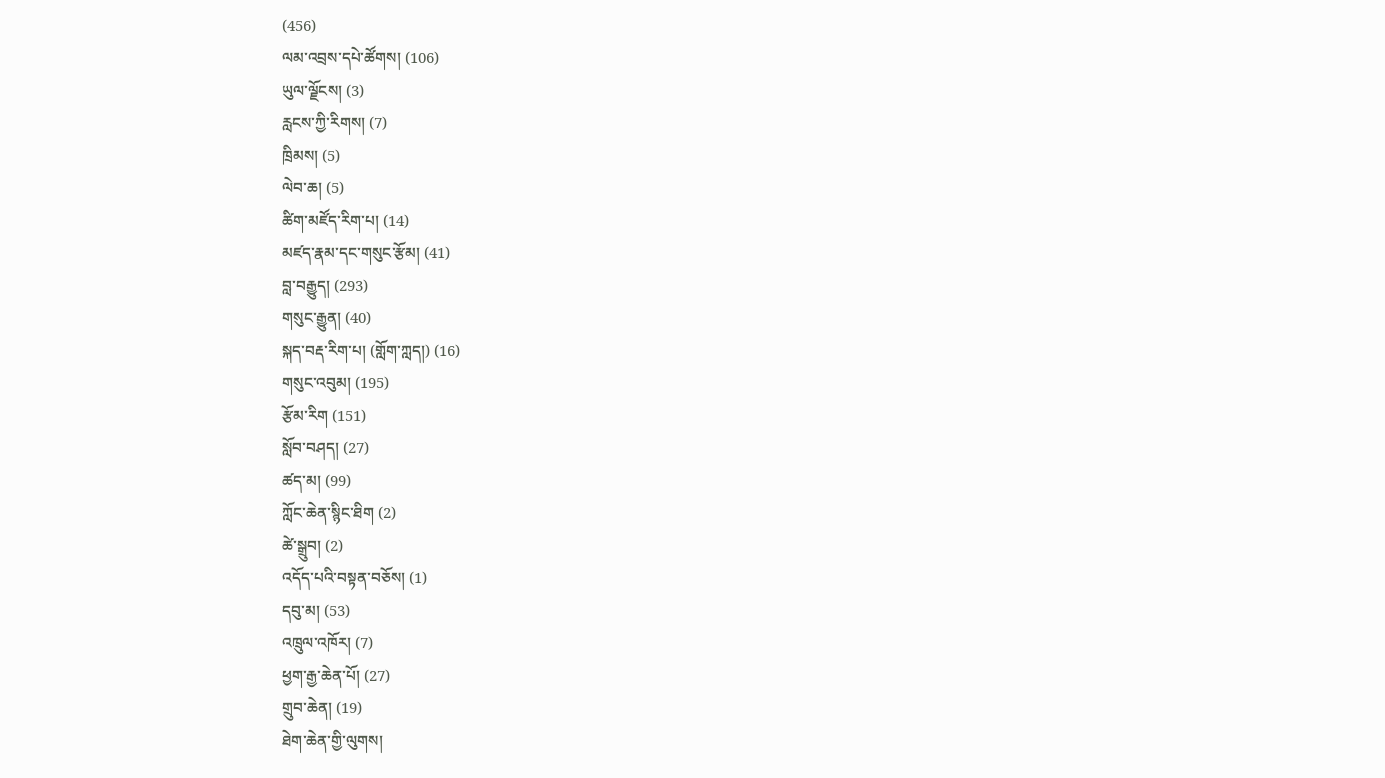(456)
ལམ་འབྲས་དཔེ་ཚོགས། (106)
ཡུལ་ལྗོངས། (3)
རླངས་ཀྱི་རིགས། (7)
ཁྲིམས། (5)
ལེབ་ཆ། (5)
ཚིག་མཛོད་རིག་པ། (14)
མཛད་རྣམ་དང་གསུང་རྩོམ། (41)
བླ་བརྒྱུད། (293)
གསུང་རྒྱུན། (40)
སྐད་བརྡ་རིག་པ། (གློག་ཀླད།) (16)
གསུང་འབུམ། (195)
རྩོམ་རིག (151)
སློབ་བཤད། (27)
ཚད་མ། (99)
ཀློང་ཆེན་སྙིང་ཐིག (2)
ཚེ་སྒྲུབ། (2)
འདོད་པའི་བསྟན་བཅོས། (1)
དབུ་མ། (53)
འཁྲུལ་འཁོར། (7)
ཕྱག་རྒྱ་ཆེན་པོ། (27)
གྲུབ་ཆེན། (19)
ཐེག་ཆེན་གྱི་ལུགས།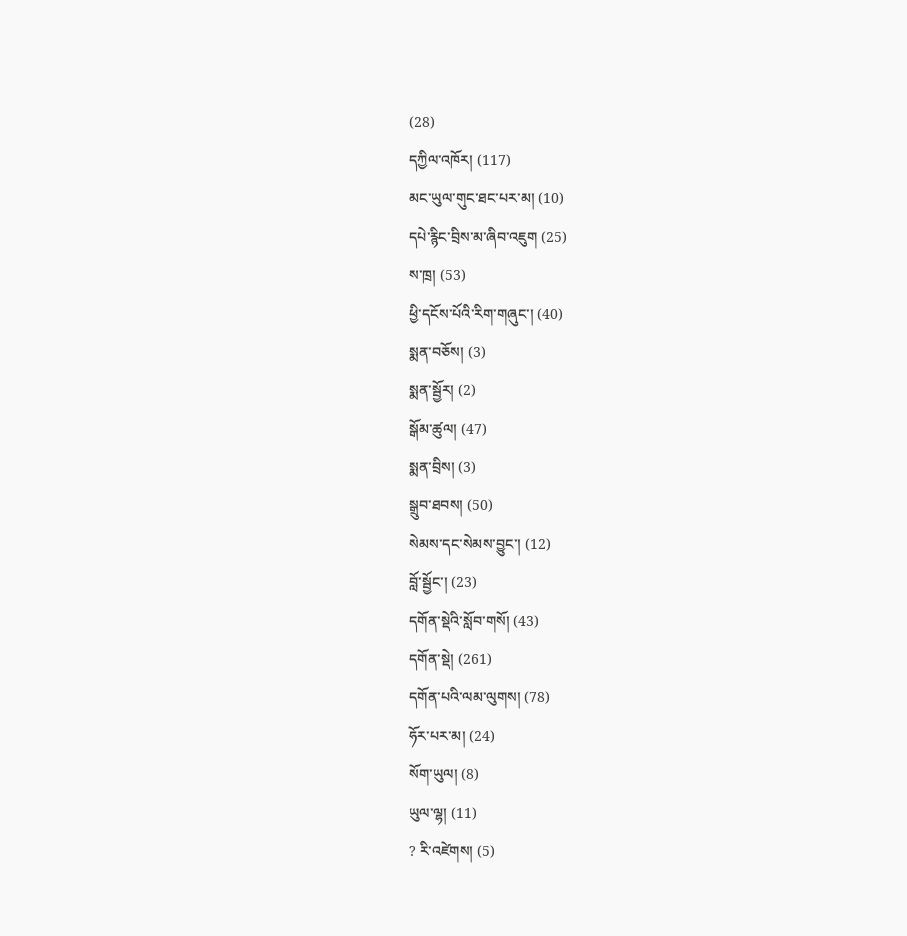(28)
དཀྱིལ་འཁོར། (117)
མང་ཡུལ་གུང་ཐང་པར་མ། (10)
དཔེ་རྙིང་བྲིས་མ་ཞིབ་འཇུག (25)
ས་ཁྲ། (53)
ཕྱི་དངོས་པོའི་རིག་གཞུང་། (40)
སྨན་བཅོས། (3)
སྨན་སྦྱོར། (2)
སྒོམ་ཚུལ། (47)
སྨན་བྲིས། (3)
སྒྲུབ་ཐབས། (50)
སེམས་དང་སེམས་བྱུང་། (12)
བློ་སྦྱོང་། (23)
དགོན་སྡེའི་སློབ་གསོ། (43)
དགོན་སྡེ། (261)
དགོན་པའི་ལམ་ལུགས། (78)
ཧོར་པར་མ། (24)
སོག་ཡུལ། (8)
ཡུལ་ལྷ། (11)
? རི་འཛེགས། (5)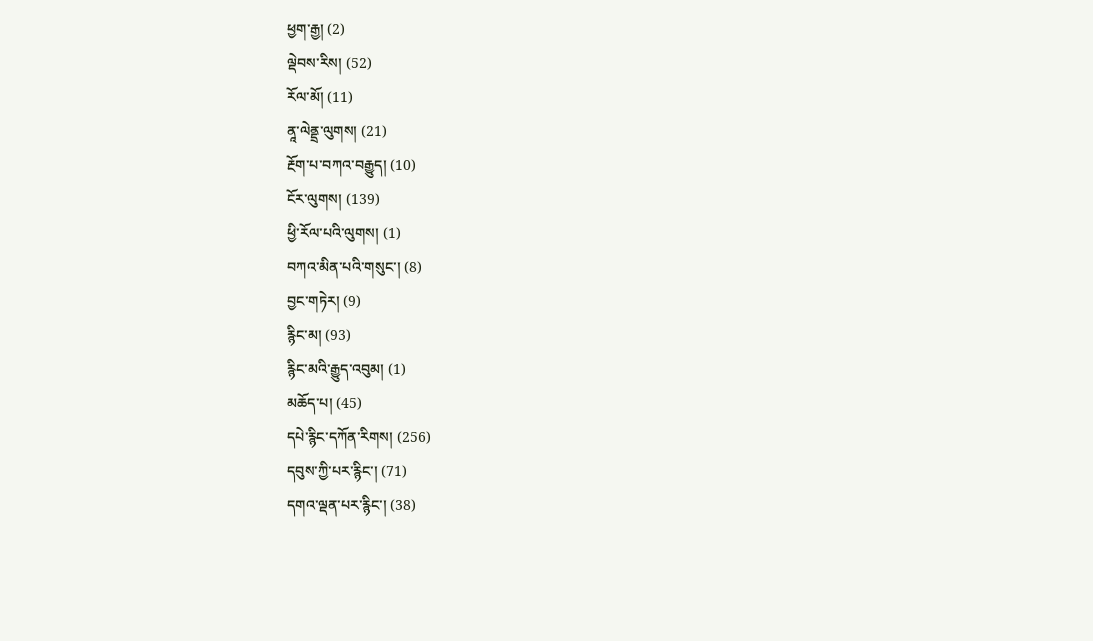ཕྱག་རྒྱ། (2)
ལྡེབས་རིས། (52)
རོལ་མོ། (11)
ནཱ་ལེནྡྲ་ལུགས། (21)
རྔོག་པ་བཀའ་བརྒྱུད། (10)
ངོར་ལུགས། (139)
ཕྱི་རོལ་པའི་ལུགས། (1)
བཀའ་མིན་པའི་གསུང་། (8)
བྱང་གཏེར། (9)
རྙིང་མ། (93)
རྙིང་མའི་རྒྱུད་འབུམ། (1)
མཆོད་པ། (45)
དཔེ་རྙིང་དཀོན་རིགས། (256)
དབུས་ཀྱི་པར་རྙིང་། (71)
དགའ་ལྡན་པར་རྙིང་། (38)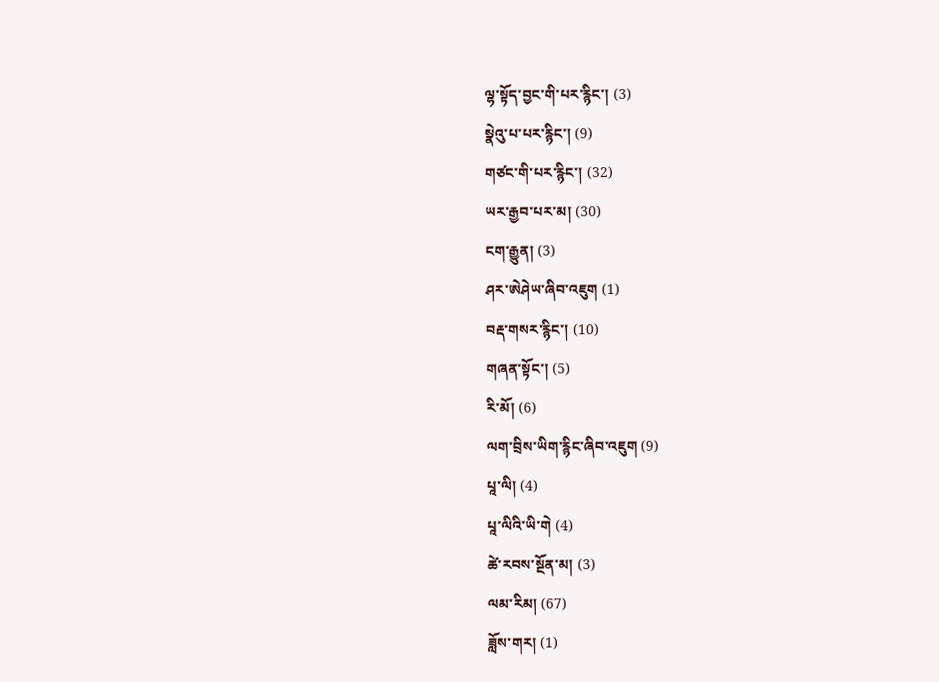ལྷ་སྟོད་བྱང་གི་པར་རྙིང་། (3)
སྣེའུ་པ་པར་རྙིང་། (9)
གཙང་གི་པར་རྙིང་། (32)
ཡར་རྒྱབ་པར་མ། (30)
ངག་རྒྱུན། (3)
ཤར་ཨེཤེཡ་ཞིབ་འཇུག (1)
བརྡ་གསར་རྙིང་། (10)
གཞན་སྟོང་། (5)
རི་མོ། (6)
ལག་བྲིས་ཡིག་རྙིང་ཞིབ་འཇུག (9)
པཱ་ལི། (4)
པཱ་ལིའི་ཡི་གེ (4)
ཚེ་རབས་སྔོན་མ། (3)
ལམ་རིམ། (67)
ཟློས་གར། (1)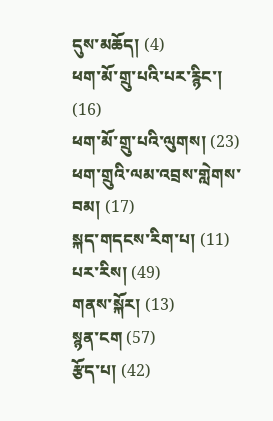དུས་མཆོད། (4)
ཕག་མོ་གྲུ་པའི་པར་རྙིང་། (16)
ཕག་མོ་གྲུ་པའི་ལུགས། (23)
ཕག་གྲུའི་ལམ་འབྲས་གླེགས་བམ། (17)
སྐད་གདངས་རིག་པ། (11)
པར་རིས། (49)
གནས་སྐོར། (13)
སྙན་ངག (57)
རྩོད་པ། (42)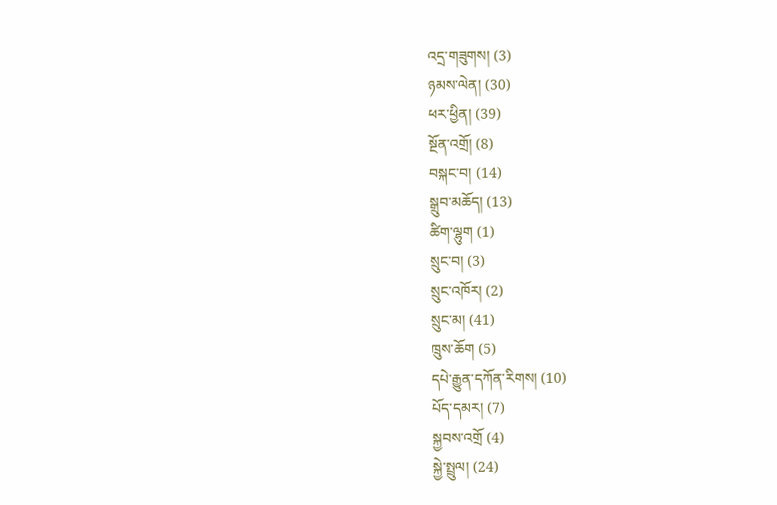འདྲ་གཟུགས། (3)
ཉམས་ལེན། (30)
ཕར་ཕྱིན། (39)
སྔོན་འགྲོ། (8)
བསྐང་བ། (14)
སྒྲུབ་མཆོད། (13)
ཚིག་ལྷུག (1)
སྲུང་བ། (3)
སྲུང་འཁོར། (2)
སྲུང་མ། (41)
ཁྲུས་ཆོག (5)
དཔེ་རྒྱུན་དཀོན་རིགས། (10)
པོད་དམར། (7)
སྐྱབས་འགྲོ (4)
སྐྱེ་སྤྲུལ། (24)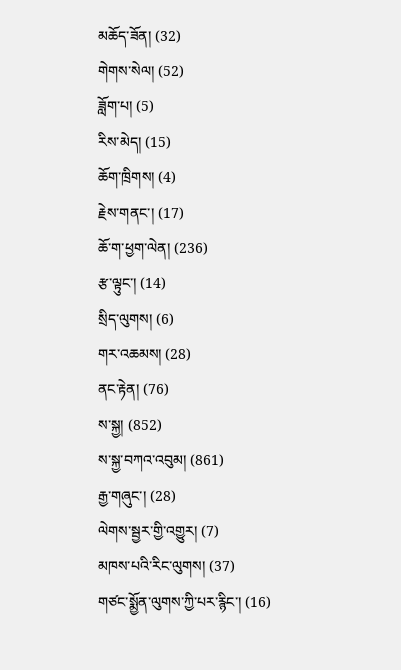མཆོད་ཟོན། (32)
གེགས་སེལ། (52)
ཟློག་པ། (5)
རིས་མེད། (15)
ཆོག་ཁྲིགས། (4)
རྗེས་གནང་། (17)
ཆོ་ག་ཕྱག་ལེན། (236)
རྩ་ལྟུང་། (14)
སྲིད་ལུགས། (6)
གར་འཆམས། (28)
ནང་རྟེན། (76)
ས་སྐྱ། (852)
ས་སྐྱ་བཀའ་འབུམ། (861)
རྒྱ་གཞུང་། (28)
ལེགས་སྦྱར་གྱི་འགྱུར། (7)
མཁས་པའི་རིང་ལུགས། (37)
གཙང་སྨྱོན་ལུགས་ཀྱི་པར་རྙིང་། (16)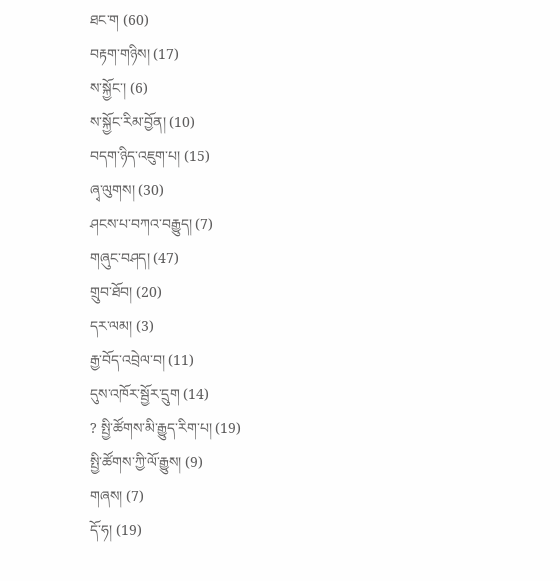ཐང་ག (60)
བརྟག་གཉིས། (17)
ས་སྐྱོང་། (6)
ས་སྐྱོང་རིམ་བྱོན། (10)
བདག་ཉིད་འཇུག་པ། (15)
ཞྭ་ལུགས། (30)
ཤངས་པ་བཀའ་བརྒྱུད། (7)
གཞུང་བཤད། (47)
གྲུབ་ཐོབ། (20)
དར་ལམ། (3)
རྒྱ་བོད་འབྲེལ་བ། (11)
དུས་འཁོར་སྦྱོར་དྲུག (14)
? སྤྱི་ཚོགས་མི་རྒྱུད་རིག་པ། (19)
སྤྱི་ཚོགས་ཀྱི་ལོ་རྒྱུས། (9)
གཞས། (7)
དོ་ཧ། (19)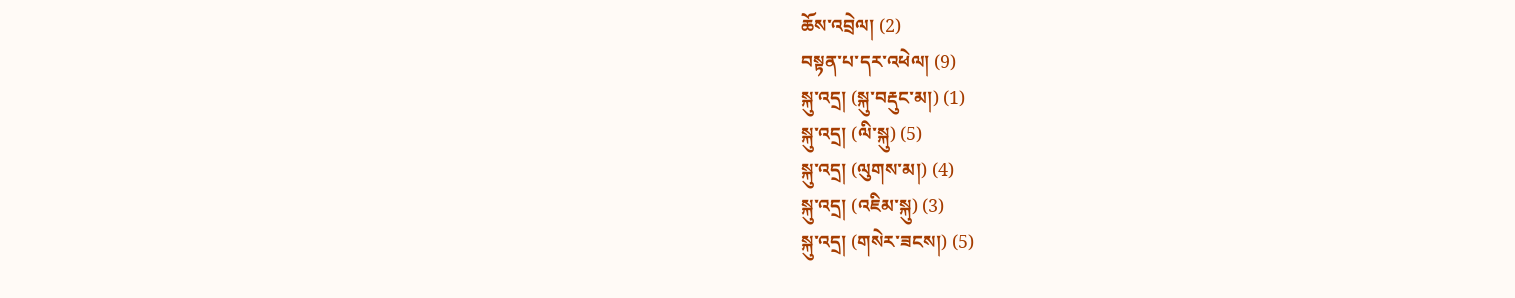ཆོས་འབྲེལ། (2)
བསྟན་པ་དར་འཕེལ། (9)
སྐུ་འདྲ། (སྐུ་བརྡུང་མ།) (1)
སྐུ་འདྲ། (ལི་སྐུ) (5)
སྐུ་འདྲ། (ལུགས་མ།) (4)
སྐུ་འདྲ། (འཇིམ་སྐུ) (3)
སྐུ་འདྲ། (གསེར་ཟངས།) (5)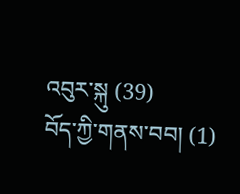འབུར་སྐུ (39)
བོད་ཀྱི་གནས་བབ། (1)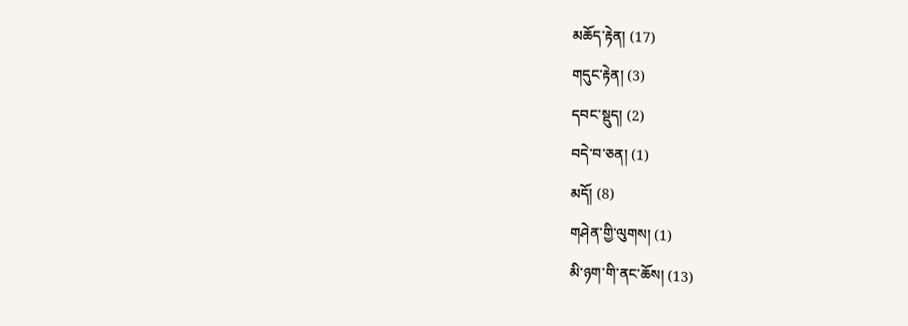མཆོད་རྟེན། (17)
གདུང་རྟེན། (3)
དབང་སྡུད། (2)
བདེ་བ་ཅན། (1)
མདོ། (8)
གཤེན་གྱི་ལུགས། (1)
མི་ཉག་གི་ནང་ཆོས། (13)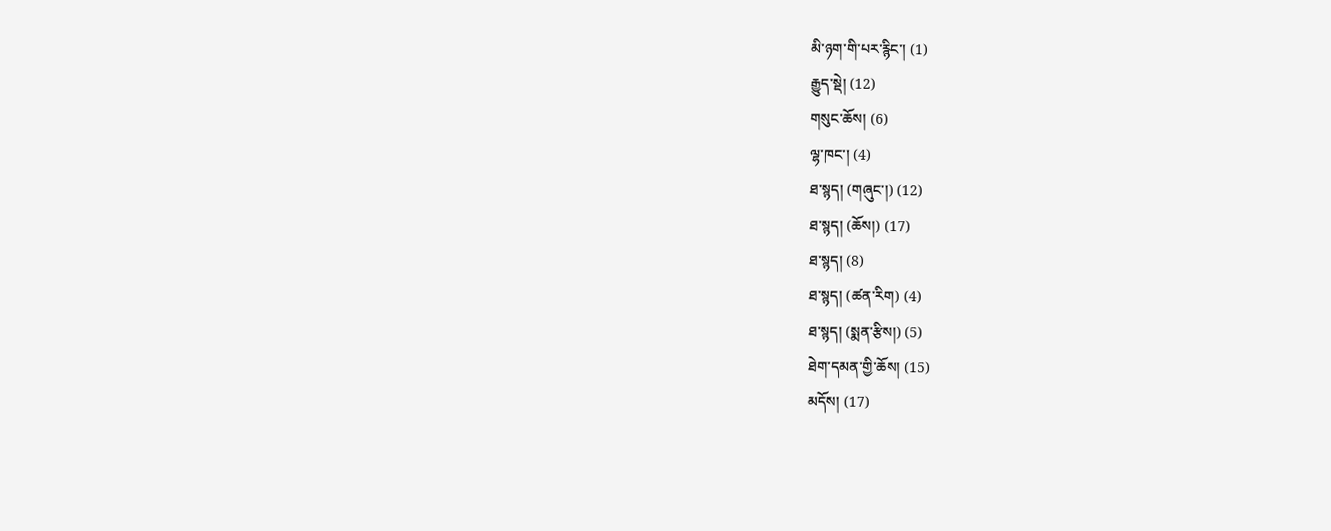མི་ཉག་གི་པར་རྙིང་། (1)
རྒྱུད་སྡེ། (12)
གསུང་ཆོས། (6)
ལྷ་ཁང་། (4)
ཐ་སྙད། (གཞུང་།) (12)
ཐ་སྙད། (ཆོས།) (17)
ཐ་སྙད། (8)
ཐ་སྙད། (ཚན་རིག) (4)
ཐ་སྙད། (སྨན་རྩིས།) (5)
ཐེག་དམན་གྱི་ཆོས། (15)
མདོས། (17)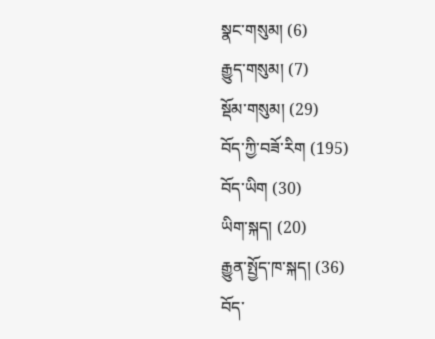སྣང་གསུམ། (6)
རྒྱུད་གསུམ། (7)
སྡོམ་གསུམ། (29)
བོད་ཀྱི་བཟོ་རིག (195)
བོད་ཡིག (30)
ཡིག་སྐད། (20)
རྒྱུན་སྤྱོད་ཁ་སྐད། (36)
བོད་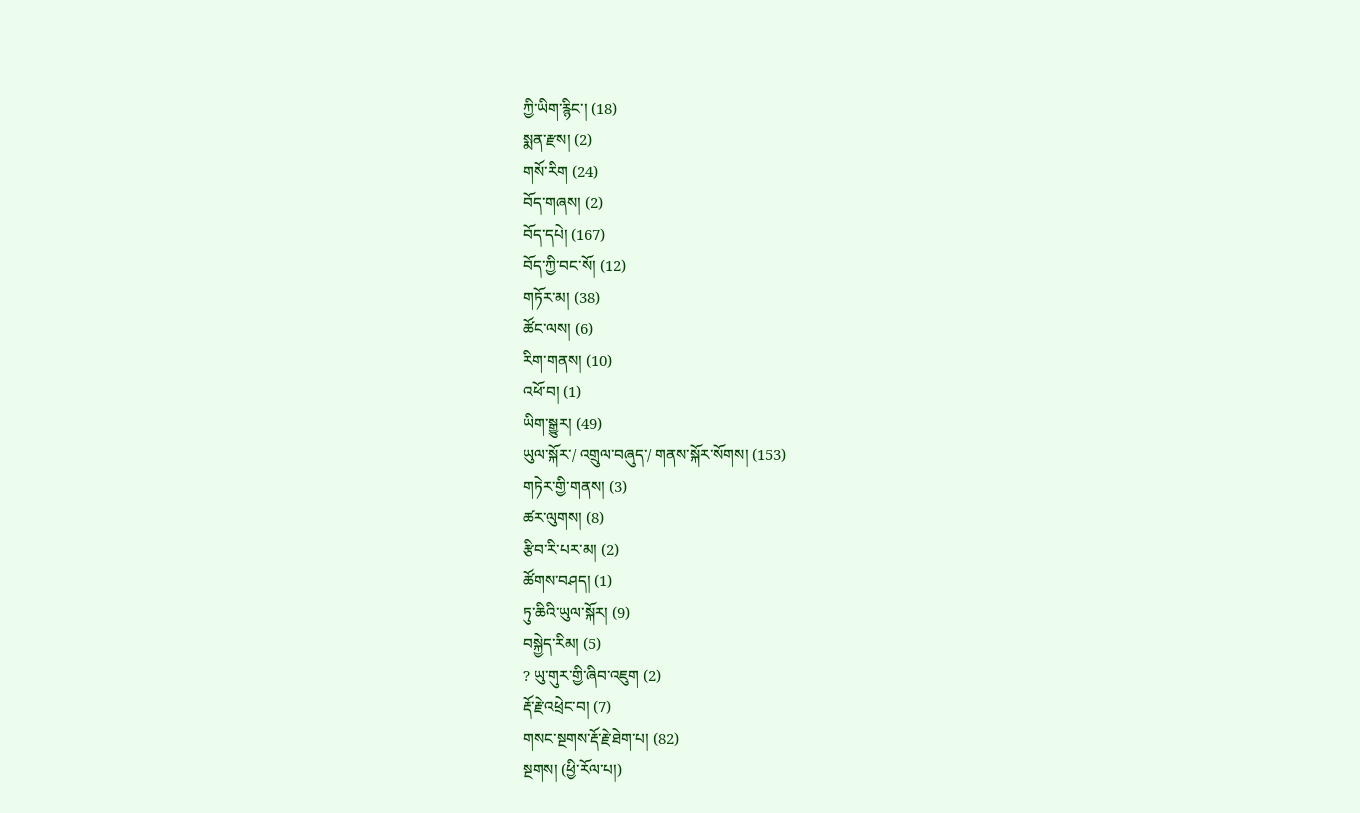ཀྱི་ཡིག་རྙིང་། (18)
སྨན་རྫས། (2)
གསོ་རིག (24)
བོད་གཞས། (2)
བོད་དཔེ། (167)
བོད་ཀྱི་བང་སོ། (12)
གཏོར་མ། (38)
ཚོང་ལས། (6)
རིག་གནས། (10)
འཕོ་བ། (1)
ཡིག་སྒྱུར། (49)
ཡུལ་སྐོར་/ འགྲུལ་བཞུད་/ གནས་སྐོར་སོགས། (153)
གཏེར་གྱི་གནས། (3)
ཚར་ལུགས། (8)
རྩིབ་རི་པར་མ། (2)
ཚོགས་བཤད། (1)
ཏུ་ཆིའི་ཡུལ་སྐོར། (9)
བསྐྱེད་རིམ། (5)
? ཡུ་གུར་གྱི་ཞིབ་འཇུག (2)
རྡོ་རྗེ་འཕྲེང་བ། (7)
གསང་སྔགས་རྡོ་རྗེ་ཐེག་པ། (82)
སྔགས། (ཕྱི་རོལ་པ།)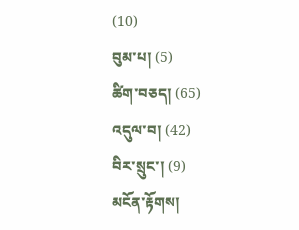(10)
བུམ་པ། (5)
ཚིག་བཅད། (65)
འདུལ་བ། (42)
བིར་སྲུང་། (9)
མངོན་རྟོགས།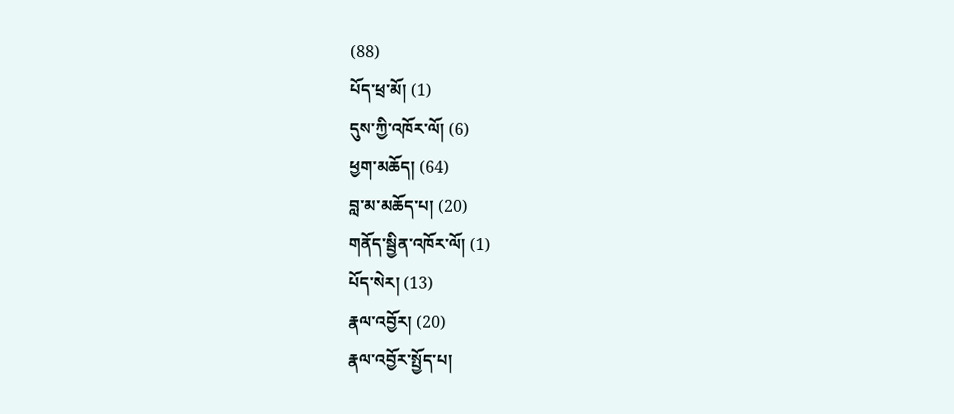(88)
པོད་ཕྲ་མོ། (1)
དུས་ཀྱི་འཁོར་ལོ། (6)
ཕྱག་མཆོད། (64)
བླ་མ་མཆོད་པ། (20)
གནོད་སྦྱིན་འཁོར་ལོ། (1)
པོད་སེར། (13)
རྣལ་འབྱོར། (20)
རྣལ་འབྱོར་སྤྱོད་པ།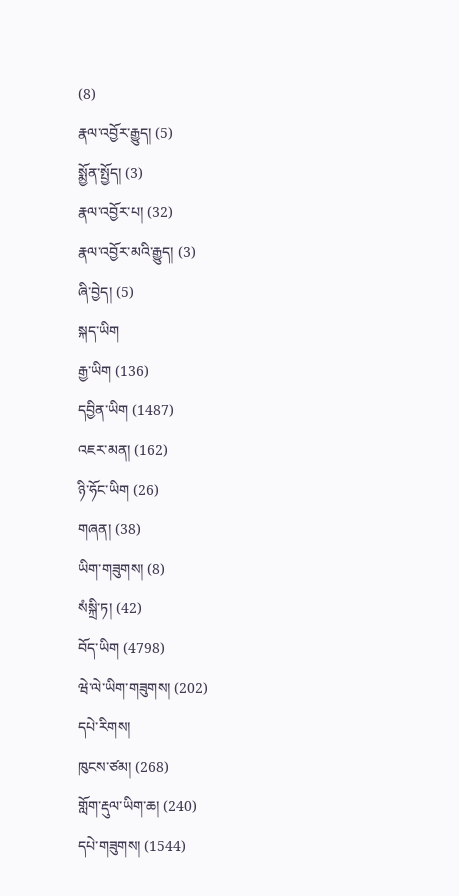(8)
རྣལ་འབྱོར་རྒྱུད། (5)
སྨྱོན་སྤྱོད། (3)
རྣལ་འབྱོར་པ། (32)
རྣལ་འབྱོར་མའི་རྒྱུད། (3)
ཞི་བྱེད། (5)
སྐད་ཡིག
རྒྱ་ཡིག (136)
དབྱིན་ཡིག (1487)
འཇར་མན། (162)
ཉི་ཧོང་ཡིག (26)
གཞན། (38)
ཡིག་གཟུགས། (8)
སཾསྐྲི་ཏ། (42)
བོད་ཡིག (4798)
ཝེ་ལེ་ཡིག་གཟུགས། (202)
དཔེ་རིགས།
ཁུངས་ཙམ། (268)
གློག་རྡུལ་ཡིག་ཆ། (240)
དཔེ་གཟུགས། (1544)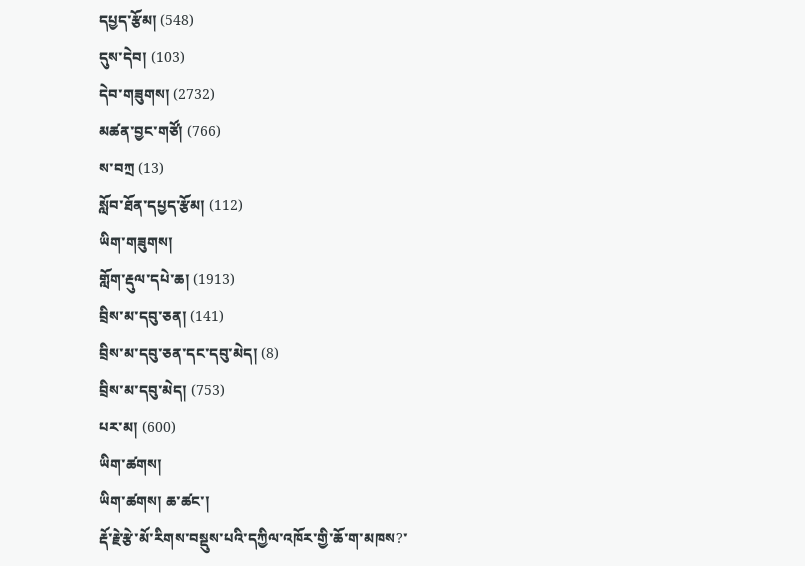དཔྱད་རྩོམ། (548)
དུས་དེབ། (103)
དེབ་གཟུགས། (2732)
མཚན་བྱང་གཙོ། (766)
ས་བཀྲ (13)
སློབ་ཐོན་དཔྱད་རྩོམ། (112)
ཡིག་གཟུགས།
གློག་རྡུལ་དཔེ་ཆ། (1913)
བྲིས་མ་དབུ་ཅན། (141)
བྲིས་མ་དབུ་ཅན་དང་དབུ་མེད། (8)
བྲིས་མ་དབུ་མེད། (753)
པར་མ། (600)
ཡིག་ཚགས།
ཡིག་ཚགས། ཆ་ཚང་།
རྡོ་རྗེ་རྩེ་མོ་རིགས་བསྡུས་པའི་དཀྱིལ་འཁོར་གྱི་ཆོ་ག་མཁས?་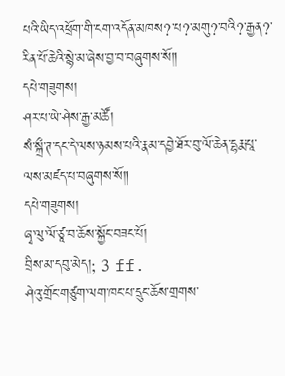པའི་ཡིད་འཕྲོག་གི་ངག་འདོན་མཁས?་པ?་མགུ?་བའི?་རྒྱན?་རིན་པོ་ཆེའི་སྙེ་མ་ཞེས་བྱ་བ་བཞུགས་སོ༎
དཔེ་གཟུགས།
ཤར་པ་ཡེ་ཤེས་རྒྱ་མཚོ།
སཾ་སྐྲྀ་ཊ་དང་དེ་ལས་ཉམས་པའི་རྣམ་དབྱེ་ཐོར་བུ་ལོ་ཆེན་དྷརྨ་པཱ་ལས་མཛད་པ་བཞུགས་སོ༎
དཔེ་གཟུགས།
ཞྭ་ལུ་ལོ་ཙཱ་བ་ཆོས་སྐྱོང་བཟང་པོ།
བྲིས་མ་དབུ་མེད།; 3 ff.
ཤེའུ་གྲོང་གཙུག་ལག་ཁང་པ་དྲུང་ཆོས་གྲགས་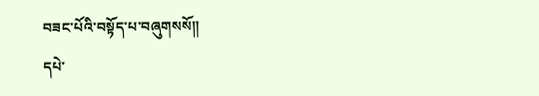བཟང་པོའི་བསྟོད་པ་བཞུགསསོ༎
དཔེ་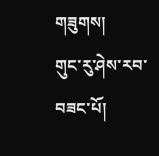གཟུགས།
གུང་རུ་ཤེས་རབ་བཟང་པོ།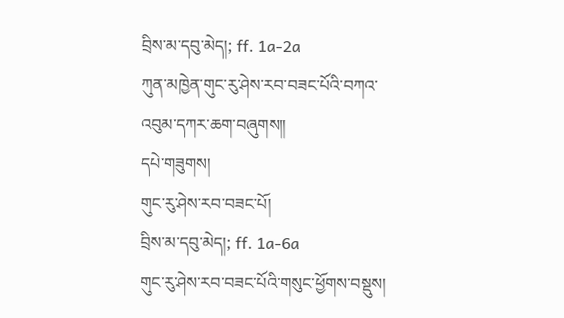བྲིས་མ་དབུ་མེད།; ff. 1a-2a
ཀུན་མཁྱེན་གུང་རུ་ཤེས་རབ་བཟང་པོའི་བཀའ་འབུམ་དཀར་ཆག་བཞུགས༎
དཔེ་གཟུགས།
གུང་རུ་ཤེས་རབ་བཟང་པོ།
བྲིས་མ་དབུ་མེད།; ff. 1a-6a
གུང་རུ་ཤེས་རབ་བཟང་པོའི་གསུང་ཕྱོགས་བསྡུས།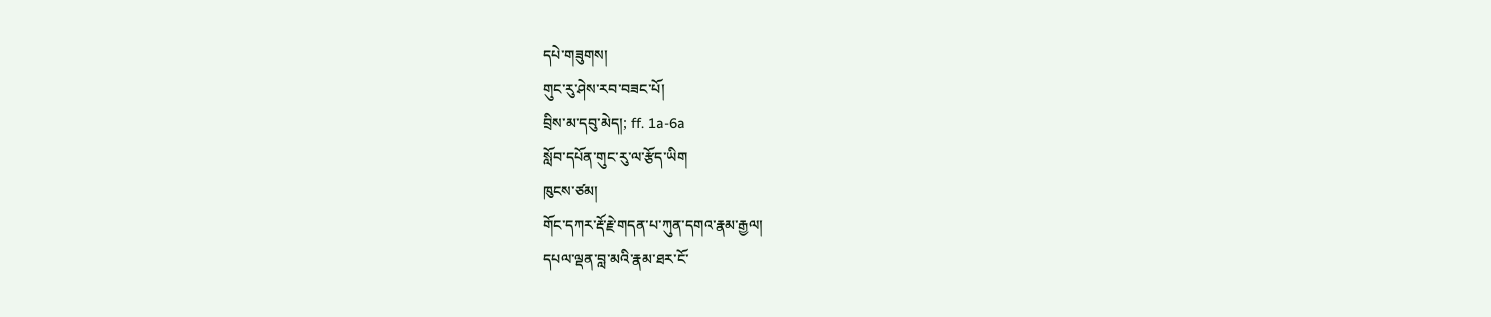དཔེ་གཟུགས།
གུང་རུ་ཤེས་རབ་བཟང་པོ།
བྲིས་མ་དབུ་མེད།; ff. 1a-6a
སློབ་དཔོན་གུང་རུ་ལ་རྩོད་ཡིག
ཁུངས་ཙམ།
གོང་དཀར་རྡོ་རྗེ་གདན་པ་ཀུན་དགའ་རྣམ་རྒྱལ།
དཔལ་ལྡན་བླ་མའི་རྣམ་ཐར་ངོ་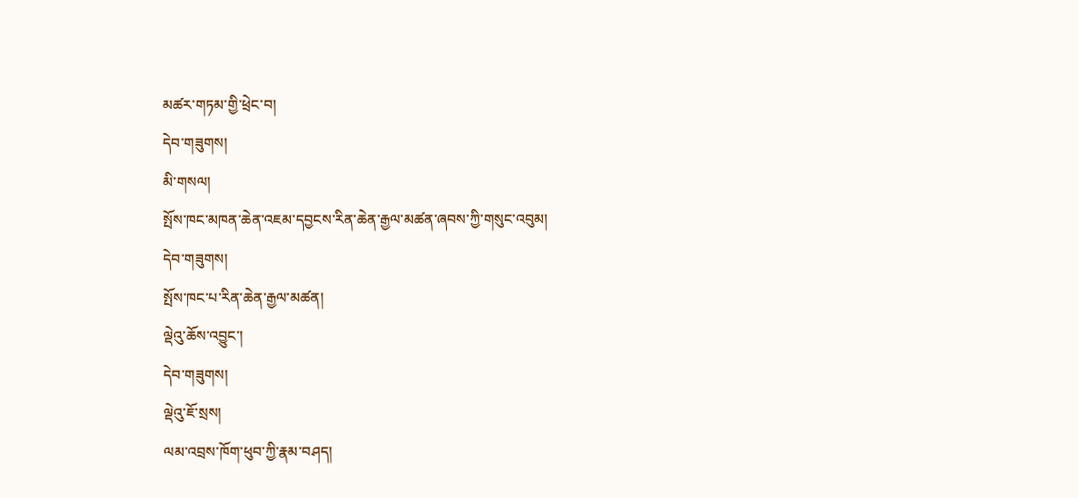མཚར་གཏམ་གྱི་ཕྲེང་བ།
དེབ་གཟུགས།
མི་གསལ།
སྤོས་ཁང་མཁན་ཆེན་འཇམ་དབྱངས་རིན་ཆེན་རྒྱལ་མཚན་ཞབས་ཀྱི་གསུང་འབུམ།
དེབ་གཟུགས།
སྤོས་ཁང་པ་རིན་ཆེན་རྒྱལ་མཚན།
ལྡེའུ་ཆོས་འབྱུང་།
དེབ་གཟུགས།
ལྡེའུ་ཇོ་སྲས།
ལམ་འབྲས་ཁོག་ཕུབ་ཀྱི་རྣམ་བཤད།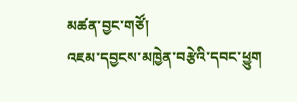མཚན་བྱང་གཙོ།
འཇམ་དབྱངས་མཁྱེན་བརྩེའི་དབང་ཕྱུག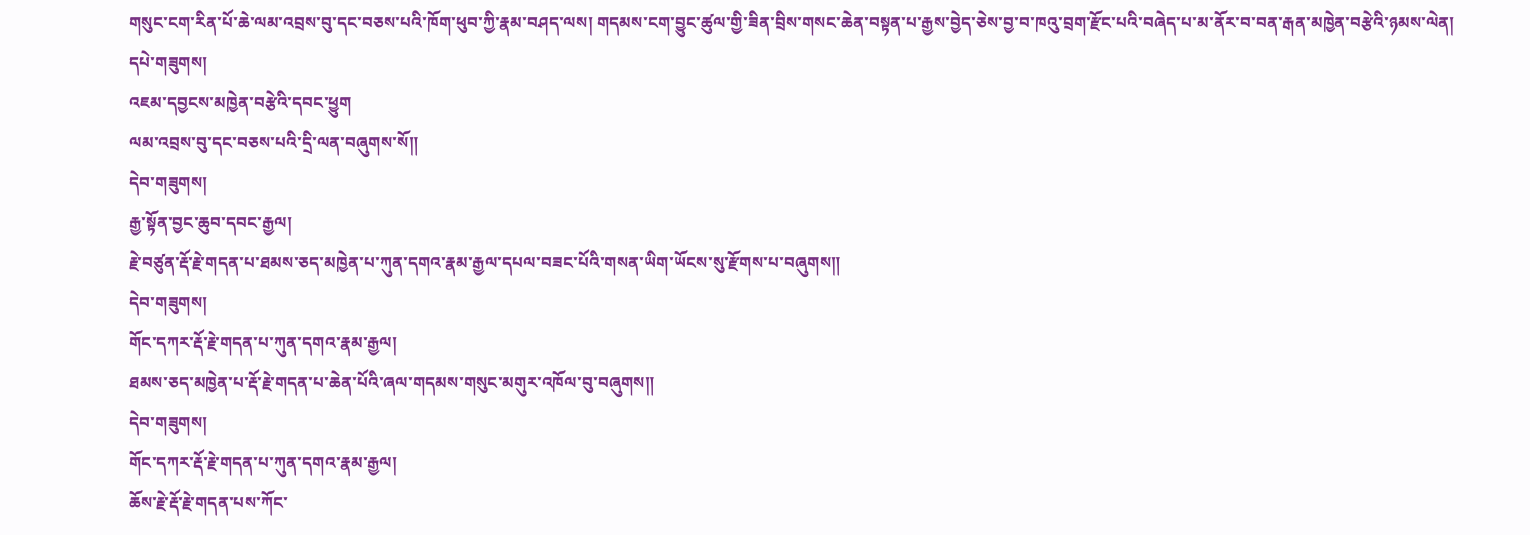གསུང་ངག་རིན་པོ་ཆེ་ལམ་འབྲས་བུ་དང་བཅས་པའི་ཁོག་ཕུབ་ཀྱི་རྣམ་བཤད་ལས། གདམས་ངག་བྱུང་ཚུལ་གྱི་ཟིན་བྲིས་གསང་ཆེན་བསྟན་པ་རྒྱས་བྱེད་ཅེས་བྱ་བ་ཁའུ་བྲག་རྫོང་པའི་བཞེད་པ་མ་ནོར་བ་བན་རྒན་མཁྱེན་བརྩེའི་ཉམས་ལེན།
དཔེ་གཟུགས།
འཇམ་དབྱངས་མཁྱེན་བརྩེའི་དབང་ཕྱུག
ལམ་འབྲས་བུ་དང་བཅས་པའི་དྲི་ལན་བཞུགས་སོ༎
དེབ་གཟུགས།
རྒྱ་སྟོན་བྱང་ཆུབ་དབང་རྒྱལ།
རྗེ་བཙུན་རྡོ་རྗེ་གདན་པ་ཐམས་ཅད་མཁྱེན་པ་ཀུན་དགའ་རྣམ་རྒྱལ་དཔལ་བཟང་པོའི་གསན་ཡིག་ཡོངས་སུ་རྫོགས་པ་བཞུགས༎
དེབ་གཟུགས།
གོང་དཀར་རྡོ་རྗེ་གདན་པ་ཀུན་དགའ་རྣམ་རྒྱལ།
ཐམས་ཅད་མཁྱེན་པ་རྡོ་རྗེ་གདན་པ་ཆེན་པོའི་ཞལ་གདམས་གསུང་མགུར་འཁོལ་བུ་བཞུགས༎
དེབ་གཟུགས།
གོང་དཀར་རྡོ་རྗེ་གདན་པ་ཀུན་དགའ་རྣམ་རྒྱལ།
ཆོས་རྗེ་རྡོ་རྗེ་གདན་པས་ཀོང་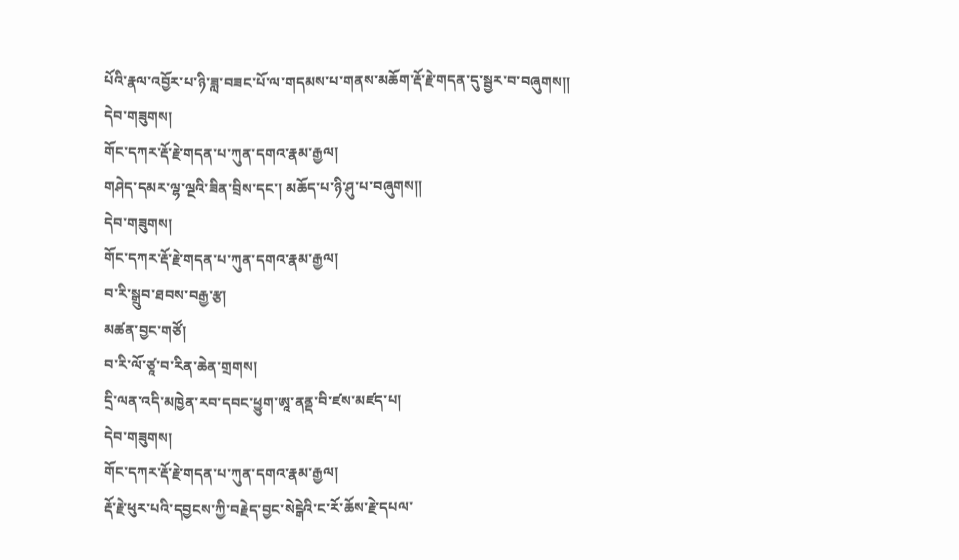པོའི་རྣལ་འབྱོར་པ་ཉི་ཟླ་བཟང་པོ་ལ་གདམས་པ་གནས་མཆོག་རྡོ་རྗེ་གདན་དུ་སྦྱར་བ་བཞུགས༎
དེབ་གཟུགས།
གོང་དཀར་རྡོ་རྗེ་གདན་པ་ཀུན་དགའ་རྣམ་རྒྱལ།
གཤེད་དམར་ལྷ་ལྔའི་ཟིན་བྲིས་དང་། མཆོད་པ་ཉི་ཤུ་པ་བཞུགས༎
དེབ་གཟུགས།
གོང་དཀར་རྡོ་རྗེ་གདན་པ་ཀུན་དགའ་རྣམ་རྒྱལ།
བ་རི་སྒྲུབ་ཐབས་བརྒྱ་རྩ།
མཚན་བྱང་གཙོ།
བ་རི་ལོ་ཙཱ་བ་རིན་ཆེན་གྲགས།
དྲི་ལན་འདི་མཁྱེན་རབ་དབང་ཕྱུག་ཨཱ་ནནྡ་བི་ཛས་མཛད་པ།
དེབ་གཟུགས།
གོང་དཀར་རྡོ་རྗེ་གདན་པ་ཀུན་དགའ་རྣམ་རྒྱལ།
རྡོ་རྗེ་ཕུར་པའི་དབྱངས་ཀྱི་བརྗེད་བྱང་སེངྒེའི་ང་རོ་ཆོས་རྗེ་དཔལ་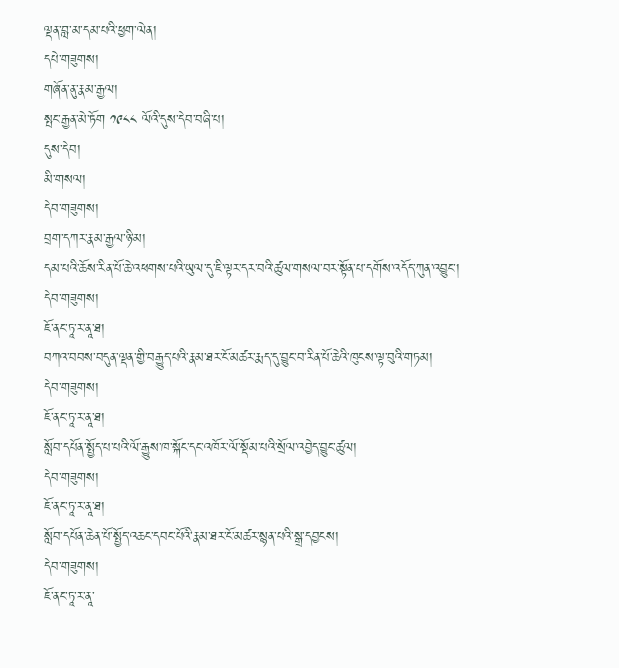ལྡན་བླ་མ་དམ་པའི་ཕྱག་ལེན།
དཔེ་གཟུགས།
གཞོན་ནུ་རྣམ་རྒྱལ།
སྤང་རྒྱན་མེ་ཏོག ༡༩༨༨ ལོའི་དུས་དེབ་བཞི་པ།
དུས་དེབ།
མི་གསལ།
དེབ་གཟུགས།
བྲག་དཀར་རྣམ་རྒྱལ་ཉི་མ།
དམ་པའི་ཆོས་རིན་པོ་ཆེ་འཕགས་པའི་ཡུལ་དུ་ཇི་ལྟར་དར་བའི་ཚུལ་གསལ་བར་སྟོན་པ་དགོས་འདོད་ཀུན་འབྱུང་།
དེབ་གཟུགས།
ཇོ་ནང་ཏཱ་ར་ནཱ་ཐ།
བཀའ་བབས་བདུན་ལྡན་གྱི་བརྒྱུད་པའི་རྣམ་ཐར་ངོ་མཚར་རྨད་དུ་བྱུང་བ་རིན་པོ་ཆེའི་ཁུངས་ལྟ་བུའི་གཏམ།
དེབ་གཟུགས།
ཇོ་ནང་ཏཱ་ར་ནཱ་ཐ།
སློབ་དཔོན་སྤྱོད་པ་པའི་ལོ་རྒྱུས་ཁ་སྐོང་དང་འཁོར་ལོ་སྡོམ་པའི་སྲོལ་འབྱེད་བྱུང་ཚུལ།
དེབ་གཟུགས།
ཇོ་ནང་ཏཱ་ར་ནཱ་ཐ།
སློབ་དཔོན་ཆེན་པོ་སྤྱོད་འཆང་དབང་པོའི་རྣམ་ཐར་ངོ་མཚར་སྙན་པའི་སྒྲ་དབྱངས།
དེབ་གཟུགས།
ཇོ་ནང་ཏཱ་ར་ནཱ་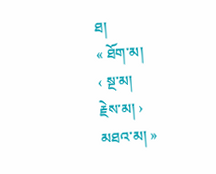ཐ།
« ཐོག་མ།
‹ སྔ་མ།
རྗེས་མ། ›
མཐའ་མ། »